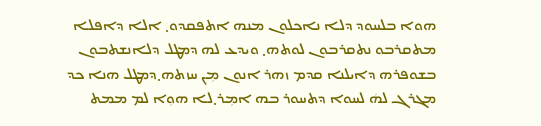ܗܘܐ ܒܠܚܘܕ ܕܠܐ ܢܐܟܠܘܢ ܡܢܗ ܐܬܦܩܕܘ܂ ܐܠܐ ܕܐܦܠܐ ܡܬܩܪܒܘ ܢܬܩܪܒܘܢ ܠܘܬܗ܂ ܘܝܕܥ ܠܗ ܕܡܛܠ ܕܠܐܢܫܬܒܘܢ ܒܫܘܦܪܗ ܕܐܝܠܢܐ ܩܕܡ ܙܗܪ ܐܢܘܢ ܡܼܢ ܚܙܬܗ܂ܕܡܛܠ ܗܢܐ ܟܕ ܡܓܪܓ ܠܗܿ ܠܚܘܐ ܕܬܚܘܪ ܒܗ ܐܡܼܪ܂ܠܐ ܗܘܼܐ ܠܡ ܡܡܬ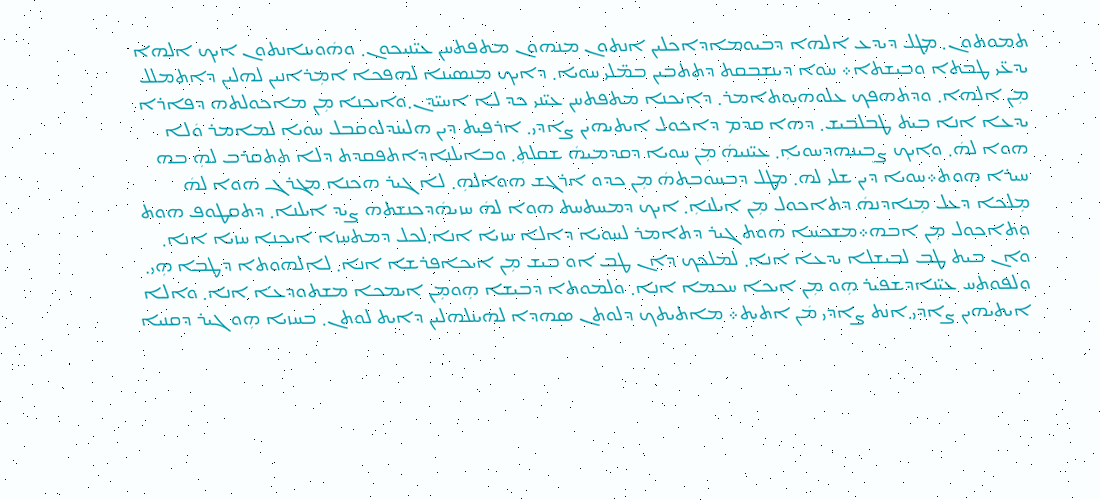ܬܡܘܬܘܢ܂ ܡܛܠ ܕܝܕܥ ܐܠܗܐ ܕܒܝܘܡܐܕܐܟܠܝܢ ܐܢܬܘܢ ܡܢܗܘܢ ܡܬܦܬܚܢ ܥܝ̈ܢܝܟܘܢ܂ ܘܗܿܘܝܢܐܢܬܘܢ ܐܝܟ ܐܠܗܐ ܝܕܥ̈ܝ ܛܒܬܐ ܘܒܝܫܬܐ܀ ܚܘܐ ܕܝܢܫܒܩܬ ܕܬܬܒܝܢ ܒܡ̈ܠܝ ܚܘܝܐ܂ ܕܐܝܟ ܡܢܣܝܢܐ ܠܗܦܟܐ ܐܡܼܪܐܢܝܢ ܠܗܠܝܢ ܕܐܬܡܠܠ ܡܼܢ ܐܠܗܐ܂ ܘܕܬܗܦܟ ܥܠܘܗܝܘܬܐܡܪ܂ ܕܐܝܟܢܐ ܡܬܦܬܚܢ ܥܝ̈ܢܝ ܟܕ ܠܐ ܐܚܝ̈ܕܢ܂ܘܐܝܟܢܐ ܡܼܢ ܡܐܟܘܠܬܗ ܕܦܐܪܐ ܝܕܥܐ ܐܢܐ ܒܝܬ ܛܒܠܒܝܫ܂ ܕܗܐ ܩܕܡ ܕܐܟܘܠ ܐܝܬܝܗܝܢ ܨܐܕܝ܂ ܐܪܦܝܬ ܕܝܢ ܗܠܝܢܕܠܘܩܒܠ ܚܘܝܐ ܠܡܐܡܪ ܘܿܠܐ ܗܘܐ ܠܗܿ܂ ܘܐܝܟ ܨܒܝܢܗܕܚܘܝܐܼ܂ ܥܝ̈ܢܝܗܿ ܡܼܢ ܚܘܝܐ ܕܩܕܡܝܗܿ ܫܩܠܬܼ܂ ܘܒܐܝܠܢܐܕܐܬܦܩܕܬ ܕܠܐ ܬܬܩܪܒ ܠܗܼ ܒܗ ܚܝܪܐ ܗܘܬ܀ܚܘܝܐ ܕܝܢ ܫܠܝ ܠܗ܂ ܡܛܠ ܕܒܚܘܒܬܗܿ ܡܼܢ ܟܕܘ ܐܪܓܫ ܗܘܐܠܗܼ܂ ܠܐ ܓܝܪ ܗܟܢܐ ܡܓܪܓ ܗܘܐ ܠܗܿ ܡܼܠܟܐ ܕܥܠ ܡܼܢܐܕܢܗܿ ܕܬܐܟܘܠ ܡܼܢ ܐܝܠܢܐܼ܂ ܐܝܟ ܕܡܚܬܚܬ ܗܘܐ ܠܗܿ ܚܙܝܗܿܕܟܢܫܬܗ ܨܝܕ ܐܝܠܢܐ܂ ܕܬܩܛܘܦ ܗܘܬ ܘܬܐܟܘܠ ܡܼܢ ܐܒܗ܀ܡܫܟܚܐ ܗܘܬ ܓܝܪ ܕܬܐܡܪ ܠܚܘܝܐ ܕܐܠܐ ܚܙܝܐ ܐܢܐ܂ܠܟܠ ܕܡܬܚܙܐ ܐܝܟܢܐ ܚܙܝܐ ܐܢܐ܂ ܘܐܢ ܒܝܬ ܛܒ ܠܒܝܫܠܐ ܝܕܥܐ ܐܢܐ܂ ܠܡܠܟܟ ܕܐܢ ܛܒ ܐܘ ܒܝܫ ܡܼܢ ܐܝܟܐܦܪܫܐ ܐܢܐ܂ ܠܐܠܗܘܬܐ ܕܛܒܐ ܗܼܝ܂ ܘܠܦܘܬܚ ܥܝ̈ܢܐܕܫܦܝܪ ܗܼܘ ܡܼܢ ܐܝܟܐ ܚܟܡܐ ܐܢܐ܂ ܘܠܡܘܬܐ ܕܒܝܫܐ ܗܼܘܡܼܢ ܐܝܡܟܐ ܡܫܬܘܕܥܐ ܐܢܐ܂ ܘܐܠܐ ܐܝܬܝܗܝܢ ܨܐܕܝ܂ܐܢܬ ܨܐܕܝ ܡܿܢ ܐܬܝܬ܀ ܡܐܬܝܬܟ ܕܠܘܬܢ ܣܗܕܐ ܠܗܝܢܠܗܠܝܢ ܕܐܝܬ ܠܘܬܢ܂ ܒܚܙܝܐ ܗܼܘ ܓܝܪ ܕܩܢܝܐ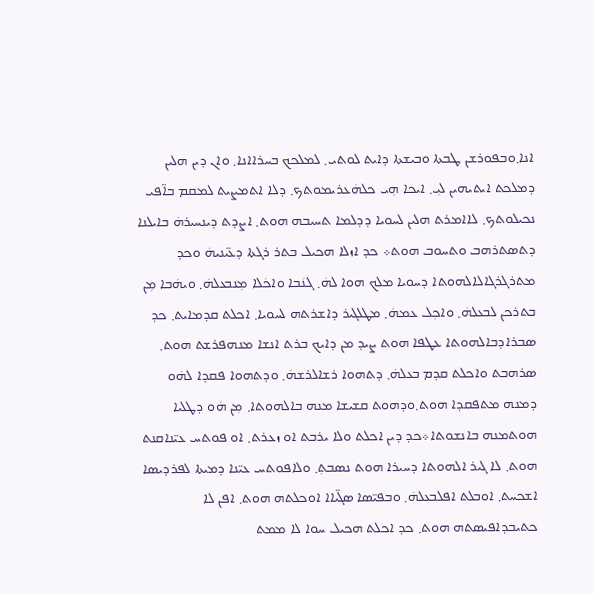ܐܢܐ܂ܘܒܦܘܪܫܢ ܛܒܬܐ ܘܒܝܫܬܐ ܕܐܝܬ ܠܘܬܝ܂ ܠܡܠܟܟ ܒܚܪܐܐܢܐ܂ ܘܐܢ ܕܝܢ ܗܠܝܢ ܕܡܠܟܬ ܐܝܬܝܗܝܢ ܠܝܼ܂ ܐܝܟܐ ܗܼܝ ܟܠܗܿܥܪܝܡܘܬܟ܂ ܕܠܐ ܐܬܡܨܝܬ ܠܡܩܡ ܒܐ̈ܦܝ ܢܟܝܠܘܬܟ܂ ܠܐܐܡܪܬ ܗܠܝܢ ܠܚܘܝܐ ܕܕܠܡܐ ܬܚܝܒܗ ܗܘܬ܂ ܐܨܕܬ ܕܝܢܚܝܪܗܿ ܒܐܝܠܢܐ ܕܬܣܬܪܗܒ ܘܬܚܘܒ ܗܘܬ܀ ܟܕ ܐܙܠܐ ܗܟܝܠ ܒܬܪ ܪܓܬܐ ܕܥ̈ܝܢܝܗܿ ܘܟܕ ܡܬܪܓܪܓܐܠܐܠܗܘܬܐ ܕܚܘܝܐ ܡܠܟ ܗܘܐ ܠܗܿ܂ ܓܢܿܒܐ ܘܐܟܿܠܐ ܡܼܢܒܥܠܗܿ܂ ܘܝܗܿܒܐ ܡܼܢ ܒܬܪܟܢ ܠܒܥܠܗܿ܂ ܘܐܟܼܠ ܥܡܗܿ܂ ܡܛܠܓܝܪ ܕܐܫܪܬܗ ܠܚܘܝܐ܂ ܐܟܠܬ ܩܕܡܐܝܬ܂ ܟܕ ܣܒܪܐܕܒܐܠܗܘܬܐ ܥܛܦܐ ܗܘܬ ܨܝܕ ܡܢ ܕܐܝܟ ܒܪܬ ܐܢܫܐ ܡܢܗܦܪܫܬ ܗܘܬ܂ ܣܪܗܒܬ ܘܐܟܠܬ ܩܕܡ ܒܥܠܗܿ܂ ܕܬܗܘܐ ܪܫܐܠܪܫܗܿ܂ ܘܕܬܗܘܐ ܦܩܕܐ ܠܗܿܘ ܕܡܢܗ ܡܬܦܩܕܐ ܗܘܬ܂ܘܕܗܘܬ ܩܫܝܫܐ ܡܢܗ ܒܐܠܗܘܬܐ܂ ܡܼܢ ܗܿܘ ܕܛܠܝܐ ܗܘܬܡܢܗ ܒܐܢܫܘܬܐ܀ܟܕ ܕܝܢ ܐܟܠܬ ܘܠܐ ܝܪܒܬ ܐܘ ܙܥܪܬ܂ ܐܘ ܦܘܬܚ ܥܝ̈ܢܐܩܢܬ ܗܘܬ܂ ܠܐ ܓܝܪ ܐܠܗܘܬܐ ܕܚܝܪܐ ܗܘܬ ܢܣܒܬܼ܂ ܘܠܐܦܘܬܚ ܥܝ̈ܢܐ ܕܡܝܬܐ ܠܦܪܕܝܣܐ ܐܫܟܚܬ܂ ܐܘܒܠܬ ܐܦܠܒܥܠܗܿ܂ ܘܒܦܝ̈ܣܐ ܣܓ̈ܝܐܐ ܐܘܟܠܬܗ ܗܘܬ܂ ܐܦܢ ܠܐ ܟܬܝܒܕܐܦܝܣܬܗ ܗܘܬ܂ ܟܕ ܐܟܠܬ ܗܟܝܠ ܚܘܐ ܠܐ ܡܡܬ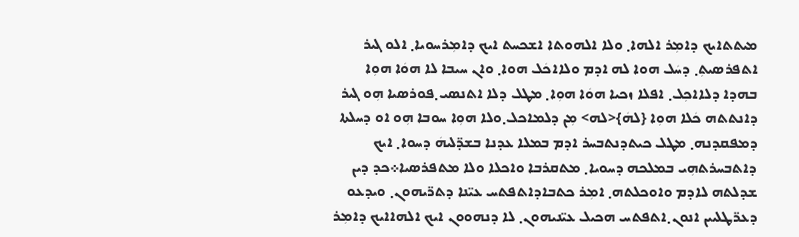ܡܝܬܬܐܝܟ ܕܐܡܼܪ ܐܠܗܐ܂ ܘܠܐ ܐܠܗܘܬܐ ܐܫܟܚܬ ܐܝܟ ܕܐܡܼܪܚܘܝܐ܂ ܐܠܘ ܓܝܪ ܐܬܦܪܣܝܬܼ܂ ܕܚܿܠ ܗܘܐ ܠܗ ܐܕܡ ܘܠܐܐܟܿܠ ܗܘܐ܂ ܘܐܢ ܚܝܒܐ ܠܐ ܗܘܿܐ ܗܘܼܐ ܒܗܕܐ ܕܠܐܐܟܼܠ܂ ܐܦܠܐ ܙܟܝܐ ܗܘܿܐ ܗܘܼܐ܂ ܡܛܠ ܕܠܐ ܐܬܢܣܝ܂ܦܘܪܣܝܐ ܗܼܘ ܓܝܪ ܕܐܢܬܬܗ ܟܿܠܐ ܗܘܼܐ ‍{ܠܗܿ‍}<ܠܗ‍> ܡܼܢ ܕܠܡܐܟܠ܂ܘܠܐ ܗܘܼܐ ܚܘܒܐ ܗܼܘ ܐܘ ܕܚܠܬܐ ܕܡܦܩܕܢܗ܂ ܡܛܠ ܟܝܬܕܢܬܒܚܪ ܐܕܡ ܒܡܠܐ ܥܕܢܐ ܒܫܕ̈ܠܝܗܿ ܕܚܘܐ܂ ܐܝܟ ܕܐܬܒܚܪܬܗܼܝ ܒܡܠܟܗ ܕܚܘܝܐ܂ ܡܬܩܪܒܐ ܘܐܟܠܐ ܘܠܐ ܡܬܦܪܣܝܐ܀ܟܕ ܕܝܢ ܫܕܠܬܗ ܠܐܕܡ ܘܐܘܟܠܬܗ܂ ܐܡܼܪ ܟܬܒܐܕܐܬܦܬܚ ܥܝ̈ܢܐ ܕܬܪ̈ܝܗܘܢ܂ ܘܝܕܥܘ ܕܥܪ̈ܛܠܝܝܢ ܐܢܘܢ܂ܐܬܦܬܚ ܗܟܝܠ ܥܝ̈ܢܝܗܘܢ܂ ܠܐ ܕܢܗܘܘܢ ܐܝܟ ܐܠܗܐܐܝܟ ܕܐܡܼܪ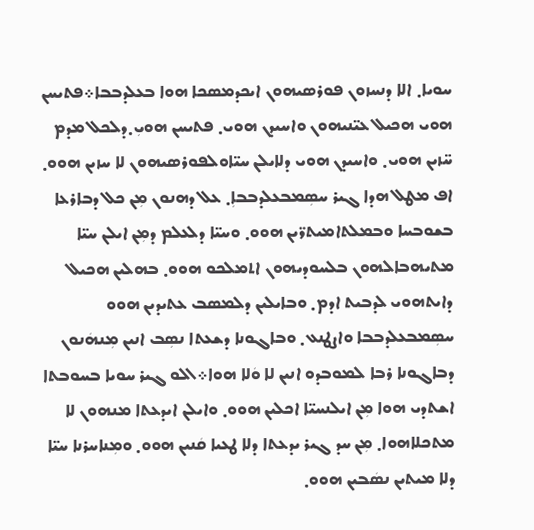ܚܘܝܐ܂ ܐܠܐ ܕܢܚܙܘܢ ܦܘܪܣܝܗܘܢ ܐܝܟܕܡܣܟܐ ܗܘܐ ܒܥܠܕܒܒܐ܀ܦܬܝܚܢ ܗܘܝ ܗܟܝܠ ܥܝ̈ܢܝܗܘܢ ܘܐܚܝܕܢ ܗܘܝ܂ ܦܬܝܚܢ ܗܘܝܼ܂ܕܠܟܠ ܡܕܡ ܚ̈ܙܝܢ ܗܘܝ܂ ܘܐܚܝܕܢ ܗܘܝ ܕܠܐܝܠܢ ܚܝ̈ܐܘܠܦܘܪܣܝܗܘܢ ܠܐ ܚܙܝܢ ܗܘܘ܂ ܐܦ ܡܛܠ ܗܕܐ ܓܝܪ ܚܣܼܡܒܥܠܕܒܒܐܼ܂ ܥܠ ܕܗܢܘܢ ܡܼܢ ܟܠ ܕܒܐܪܥܐ ܒܫܘܒܚܐ ܘܒܡܠܬܐܡܝܬܪ̈ܝܢ ܗܘܘ܂ ܘܚܝ̈ܐ ܕܠܥܠܡ ܕܡܼܢ ܐܝܠܢ ܚܝ̈ܐ ܡܬܝܗܒܐܠܗܘܢ ܒܠܚܘܕܝܗܘܢ ܐܬܡܠܟܘ ܗܘܘ܂ ܒܗܠܝܢ ܗܟܝܠ ܕܐܝܬܗܘܝ ܠܕܒܝܬ ܐܕܡ܂ ܘܒܐܝܠܝܢ ܕܠܡܣܒ ܥܬܝܕܝܢ ܗܘܘ ܚܣܼܡܒܥܠܕܒܒܐ ܘܐܨܛܢܥ܂ ܘܒܐܓܘܢܐ ܕܫܥܬܐ ܢܣܼܒ ܐܢܝܢ ܡܼܢܗܿܢܘܢ ܕܒܐܓܘܢܐ ܪܒܐ ܠܡܘܒܕܘ ܐܢܝܢ ܠܐ ܘܿܠܐ ܗܘܐ܀ܐܠܘ ܓܝܪ ܚܘܝܐ ܒܚܘܒܬܐ ܐܫܬܕܝ ܗܘܐ ܡܼܢ ܐܝܠܢܚܝ̈ܐ ܐܟܠܝܢ ܗܘܘ܂ ܘܐܝܠܢ ܐܝܕܥܬܐ ܡܢܗܘܢ ܠܐ ܡܬܟܠܐܗܘܐ܂ ܡܼܢ ܚܕ ܓܝܪ ܝܕܥܬܐ ܕܠܐ ܛܥܝܐ ܩܿܢܝܢ ܗܘܘ܂ ܘܡܼܢܐܚܪܢܐ ܚܝ̈ܐ ܕܠܐ ܡܝܬܝܢ ܢܣܿܒܝܢ ܗܘܘ܂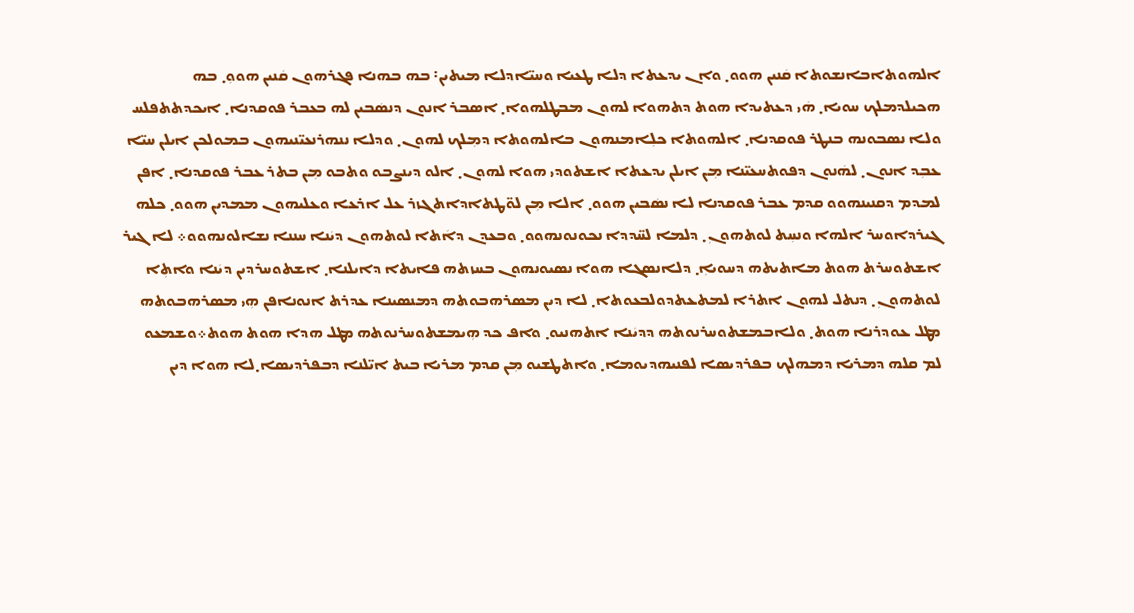ܐܠܗܘܬܐܒܐܢܫܘܬܐ ܩܿܢܝܢ ܗܘܘ܂ ܘܐܢ ܝܕܥܬܐ ܕܠܐ ܛܥܝܐ ܘܚܝ̈ܐܕܠܐ ܡܝܬܝܢ܃ ܒܗ ܒܗܢܐ ܦܓܪܗܘܢ ܩܿܢܝܢ ܗܘܘܼ܂ ܒܗ ܗܟܝܠܕܡܠܟ ܚܘܝܐ܂ ܗܿܝ ܕܥܬܝܕܐ ܗܘܬ ܕܬܗܘܐ ܠܗܘܢ ܡܒܛܠܗܘܐ܂ ܐܣܒܪ ܐܢܘܢ ܕܢܣܿܒܝܢ ܠܗ ܒܥܒܪ ܦܘܩܕܢܐ܂ ܐܝܟܕܬܬܦܠܚ ܘܠܐ ܢܣܒܘܢܗ ܒܢܛܪ ܦܘܩܕܢܐ܂ ܐܠܗܘܬܐ ܟܠܼܐܡܢܗܘܢ ܒܐܠܗܘܬܐ ܕܡܼܠܟ ܠܗܘܢ܂ ܘܕܠܐ ܢܢܗܪܢܥܝ̈ܢܝܗܘܢ ܒܡܘܠܟܢ ܐܝܠܢ ܚܝ̈ܐ ܥܒܼܕ ܐܢܘܢ܂ ܠܗܿܢܘܢ ܕܦܘܬܚܥܝ̈ܢܐ ܡܼܢ ܐܝܠܢ ܝܕܥܬܐ ܐܫܬܘܕܝ ܗܘܐ ܠܗܘܢ܂ ܐܠܘ ܕܝܢܨܒܘ ܘܬܒܘ ܡܼܢ ܒܬܪ ܥܒܪ ܦܘܩܕܢܐ܂ ܐܦܢ ܠܡܕܡ ܕܩܢܝܢܗܘܘ ܩܕܡ ܥܒܪ ܦܘܩܕܢܐ ܠܐ ܢܣܿܒܝܢ ܗܘܘ܂ ܐܠܐ ܡܼܢ ܠܘ̈ܛܬܐܕܐܬܓܙܪ ܥܠ ܐܪܥܐ ܘܥܠܝܗܘܢ ܡܡܕܝܢ ܗܘܘ܂ ܟܠܗ ܓܝܪܕܐܘܚܪ ܐܠܗܐ ܘܢܚܼܬ ܠܘܬܗܘܢܼ܂ ܕܠܡܐ ܠܚ̈ܕܕܐ ܢܟܘܢܘܢܗܘܘ܂ ܘܒܥܕܢ ܕܐܿܬܐ ܠܘܬܗܘܢ ܕܝܿܢܐ ܚܢܢܐ ܢܫܐܠܘܢܗܘܘ܀ ܠܐ ܓܝܪ ܐܫܬܘܚܪܬ ܗܘܬ ܡܐܬܝܬܗ ܕܚܘܝܐܼ܂ ܕܠܐܢܣܓܐ ܗܘܐ ܢܣܝܘܢܗܘܢ ܒܚܙܬܗ ܦܐܝܬܐ ܕܐܝܠܢܐ܂ ܐܫܬܘܚܪܕܝܢ ܕܝܿܢܐ ܘܐܬܼܐ ܠܘܬܗܘܢܼ܂ ܕܢܬܠ ܠܗܘܢ ܐܬܪܐ ܠܡܬܥܬܕܘܠܒܥܘܬܐ܂ ܠܐ ܕܝܢ ܡܣܪܗܒܘܬܗ ܕܡܢܣܝܢܐ ܥܕܪܬ ܐܢܘܢܐܦܢ ܗܼܝ ܡܣܪܗܒܘܬܗ ܡܛܠ ܥܘܕܪܢܐ ܗܘܬ܂ ܘܠܐܒܡܫܬܘܚܪܢܘܬܗ ܕܕܝܿܢܐ ܐܬܗܢܝܘ܂ ܘܐܦ ܟܕ ܗܼܝܡܫܬܘܚܪܢܘܬܗ ܡܛܠ ܗܕܐ ܗܘܬ ܗܘܬ܀ܘܫܡܥܘ ܠܡ ܩܠܗ ܕܡܪܝܐ ܕܡܗܠܟ ܒܦܪܕܝܣܐ ܠܦܢܝܗܕܝܘܡܐ܂ ܘܐܬܛܫܝܘ ܡܼܢ ܩܕܡ ܡܪܝܐ ܒܝܬ ܐܝ̈ܠܢܐ ܕܒܦܪܕܝܣܐ܂ܠܐ ܗܘܐ ܕܝܢ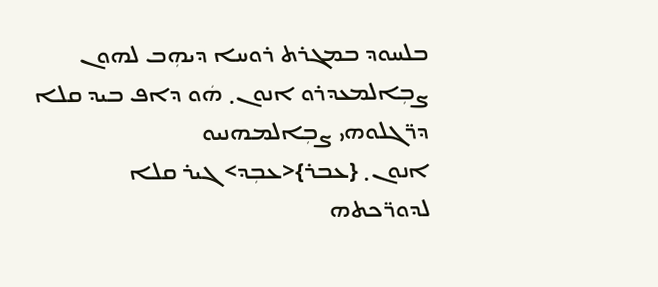ܒܠܚܘܕ ܒܡܓܪܬ ܪܘܚܐ ܕܝܗܼܒ ܠܗܘܢ ܨܒܼܐܠܡܥܕܪܘ ܐܢܘܢ܂ ܗܿܘ ܕܐܦ ܒܝܕ ܩܠܐ ܕܪ̈ܓܠܘܗܝ ܨܒܼܐܠܡܗܢܝܘ ܐܢܘܢ܂ ‍{ܥܒܪ‍}<ܥܒܼܕ‍> ܓܝܪ ܩܠܐ ܠܕܘܪ̈ܟܬܗ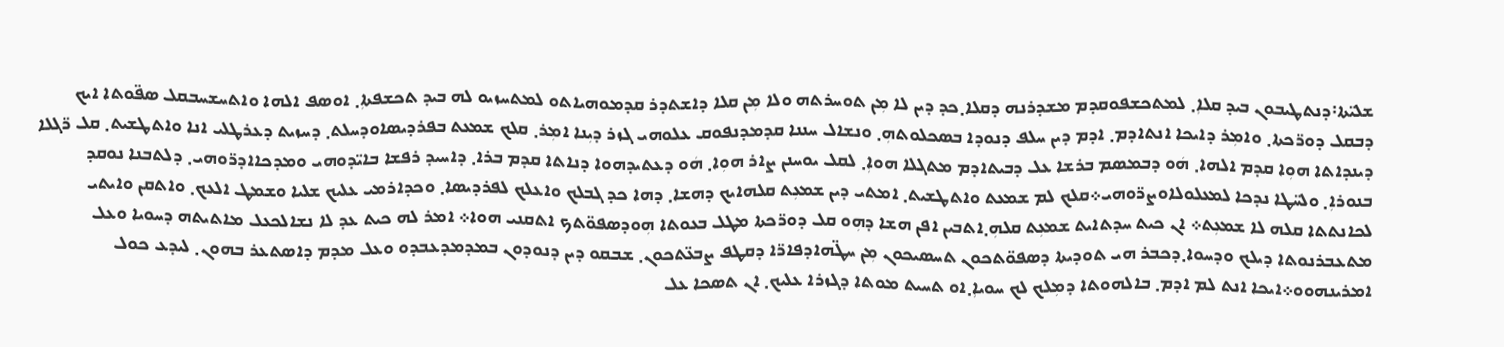ܫܠܝ̈ܬܐ܃ܕܢܬܛܝܒܘܢ ܒܝܕ ܩܠܐܼ܂ ܠܡܬܟܫܦܘܩܕܡ ܡܫܕܪܢܗ ܕܩܠܐ܂ܟܕ ܕܝܢ ܠܐ ܡܼܢ ܬܘܚܪܬܗ ܘܠܐ ܡܼܢ ܩܠܐ ܕܐܫܬܕܪ ܩܕܡܘܗܝܐܬܘ ܠܡܬܚܙܝܘ ܠܗ ܒܝܕ ܬܟܫܦܬܐܼ܂ ܐܘܣܦ ܐܠܗܐ ܘܐܬܚܫܚܒܩܠ ܣܦ̈ܘܬܐ ܐܝܟ ܕܒܩܠ ܕܘܪ̈ܟܬܐ܂ ܘܐܡܼܪ ܕܐܝܟܐ ܐܢܬܐܕܡ܂ ܐܕܡ ܕܝܢ ܚܠܦ ܕܢܘܕܐ ܒܣܟܠܘܬܗܼ܂ ܘܢܫܐܠ ܚܢܢܐ ܩܕܡܕܢܦܘܩ ܥܠܘܗܝ ܓܙܪ ܕܝܼܢܐ ܐܡܼܪ܂ ܩܠܟ ܫܡܥܬ ܒܦܪܕܝܣܐܘܕܚܠܬ܂ ܕܚܙܝܬ ܕܥܪܛܠܝ ܐܢܐ ܘܐܬܛܫܝܬ܂ ܩܠ ܪ̈ܓܠܐ ܕܝܢܕܐܬܐ ܗܘܼܐ ܩܕܡ ܐܠܗܐ܂ ܗܿܘ ܕܒܡܣܡ ܒܪܫܐ ܥܠ ܕܒܝܬܐܕܡ ܡܬܓܠܐ ܗܘܐܼ܂ ܠܩܠ ܝܘܚܢܢ ܨܐܪ ܗܘܼܐ܂ ܗܿܘ ܕܥܬܝܕܗܘܐ ܕܢܐܬܐ ܩܕܡ ܒܪܐ܂ ܕܐܚܝܕ ܪܦܫܐ ܒܐܝ̈ܕܘܗܝ ܘܡܕܟܐܐܕܪ̈ܘܗܝ܂ ܕܠܬܒܢܐ ܢܘܩܕ ܒܢܘܪܐܼ܂ ܘܠܚ̈ܛܐ ܢܕܟܐ ܠܡܥܠܘܠܐܘܨܪ̈ܘܗܝ܀ܩܠܟ ܠܡ ܫܡܥܬ ܘܐܬܛܫܝܬ܂ ܐܡܬܝ ܕܝܢ ܫܡܥܼܬ ܩܠܗܐܝܟ ܕܗܫܐ܂ ܕܗܐ ܟܕ ܓܒܠܟ ܘܐܥܠܟ ܠܦܪܕܝܣܐ܂ ܘܟܕܐܪܡܝ ܥܠܝܟ ܫܠܝܐ ܘܫܡܛ ܐܠܥܟ܂ ܘܐܬܩܢ ܘܐܝܬܝ ܠܟܐܢܬܬܐ ܩܠܗ ܠܐ ܫܡܥܼܬ܀ ܐܢ ܟܝܬ ܚܕܬܐܝܬ ܫܡܥܼܬ ܩܠܗܼ܂ܐܬܒܝܢ ܐܦܢ ܗܫܐ ܕܗܼܘ ܩܠ ܕܘܪ̈ܟܬܐ ܡܛܠ ܒܥܘܬܐ ܗܼܘܕܣܦܘ̈ܬܟ ܐܬܩܢܝ ܗܘܐ܀ ܐܡܪ ܠܗ ܟܝܬ ܥܕ ܠܐ ܢܫܐܠܟܥܠ ܡܐܬܝܬܗ ܕܚܘܝܐ ܘܥܠ ܡܬܥܒܪܢܘܬܐ ܕܝܠܟ ܘܕܚܘܐ܂ܕܟܒܪ ܗܝ ܬܘܕܝܬܐ ܕܣܦܘ̈ܬܟܘܢ ܬܚܣܝܟܘܢ ܡܼܢ ܚܛ̈ܗܐܕܦܐܪ̈ܐ ܕܩܛܦ ܨܒܥ̈ܬܟܘܢ܂ ܫܒܩܘ ܕܝܢ ܕܢܘܕܘܢ ܒܡܕܡܕܥܒܕܘ ܘܥܠ ܡܕܡ ܕܐܣܬܥܪ ܒܗܘܢ܂ ܠܝܕܥ ܟܘܠ ܐܡܪܝܢܗܘܘ܀ܐܝܟܐ ܐܢܬ ܠܡ ܐܕܡ܂ ܒܐܠܗܘܬܐ ܕܡܼܠܟ ܠܟ ܚܘܝܐܼ܂ܐܘ ܬܚܝܬ ܡܘܬܐ ܕܓܙܪܐ ܥܠܝܟ܂ ܐܢ ܬܣܟܐ ܥܠ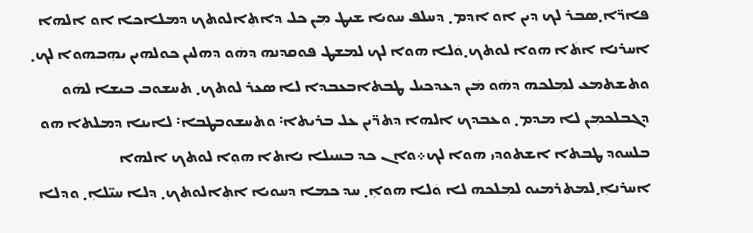ܦܐܪ̈ܐ܂ܣܒܪ ܠܟ ܕܝܢ ܐܘ ܐܕܡ܂ ܕܚܠܦ ܚܘܝܐ ܫܝܛ ܡܼܢ ܟܠ ܕܐܬܼܐܠܘܬܟ ܕܡܠܐܟܐ ܐܘ ܐܠܗܐ ܐܚܪܢܐ ܐܬܿܐ ܗܘܐ ܠܘܬܟ܂ܘܿܠܐ ܗܘܐ ܠܟ ܠܡܫܛ ܦܘܩܕܢܗ ܕܗܿܘ ܕܗܠܝܢ ܟܘܠܗܝܢ ܝܗܼܒܗܘܐ ܠܟ܂ ܘܬܫܬܡܥ ܠܡܼܠܟܗ ܕܗܿܘ ܡܿܢ ܕܥܕܟܝܠ ܛܒܬܐܒܥܒܕܐ ܠܐ ܣܥܪ ܠܘܬܟ܂ ܬܚܫܘܒ ܒܝܫܐ ܠܗܿܘ ܕܓܒܠܟܡܼܢ ܠܐ ܡܕܡ܂ ܘܥܒܕܟ ܐܠܗܐ ܕܬܪ̈ܝܢ ܥܠ ܒܪܝܬܐ܃ ܘܬܚܫܘܒܛܒܐ܃ ܠܐܝܢܐ ܕܡܠܬܐ ܗܘ ܒܠܚܘܕ ܛܒܬܐ ܐܫܬܘܕܝ ܗܘܐ ܠܟ܀ܘܐܢ ܟܕ ܒܚܝܠܐ ܢܐܬܐ ܗܘܼܐ ܠܘܬܟ ܐܠܗܐ ܐܚܪܢܐܼ܂ܠܡܬܪܡܝܘ ܠܡܼܠܟܗ ܠܐ ܘܿܠܐ ܗܘܐܼ܂ ܚܕ ܟܡܐ ܕܚܘܝܐ ܐܬܼܐܠܘܬܟ܂ ܕܠܐ ܚܝ̈ܠܐܼ܂ ܘܕܠܐ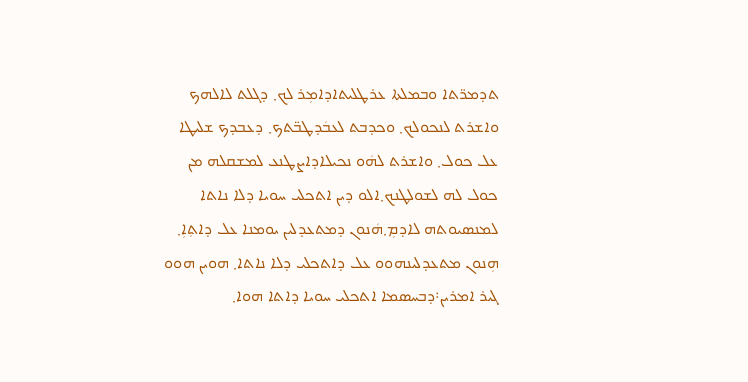ܬܕܡܪ̈ܬܐ ܘܒܡܠܬܐ ܥܪܛܠܝܬܐܕܐܡܼܪ ܠܟ܂ ܕܓܠܬ ܠܐܠܗܟ ܘܐܫܪܬ ܠܢܟܘܠܟ܂ ܘܟܕܒܬ ܠܥܒܿܕܛܒ̈ܬܟ܂ ܕܥܒܕܟ ܫܠܝܛܐ ܥܠ ܟܘܠ܂ ܘܐܫܪܬ ܠܗܿܘ ܢܟܝܠܐܕܐܨܛܢܥ ܠܡܫܩܠܗ ܡܢ ܟܘܠ ܠܗ ܠܫܘܠܛܢܟ܂ܐܠܘ ܕܝܢ ܐܬܟܠܝ ܚܘܝܐ ܕܠܐ ܢܐܬܐ ܠܡܢܣܝܘܬܗ ܠܐܕܡܼ܂ܗܿܢܘܢ ܕܡܬܥܕܠܝܢ ܝܘܡܢܐ ܥܠ ܕܐܬܼܐܼ܂ ܗܼܢܘܢ ܡܬܥܕܠܝܢܗܘܘ ܥܠ ܕܐܬܟܠܝ ܕܠܐ ܢܐܬܐ܂ ܗܘܝܢ ܗܘܘ ܓܝܪ ܐܡܪܝܢ܃ܕܒܚܣܡܐ ܐܬܟܠܝ ܚܘܝܐ ܕܐܬܐ ܗܘܐ܂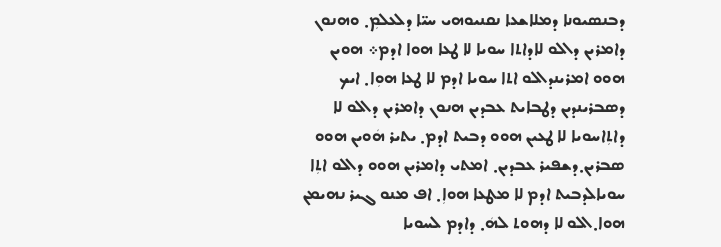ܕܒܢܣܝܘܢܐ ܕܡܠܐܫܥܐ ܢܩܢܝܘܗܝ ܚܝ̈ܐ ܕܠܥܠܡܼ܂ ܘܗܢܘܢ ܕܐܡܪܝܢ ܕܐܠܘ ܠܐܕܐܬܐ ܚܘܝܐ ܠܐ ܛܥܐ ܗܘܐ ܐܕܡ܀ ܗܘܝܢ ܗܘܘ ܐܡܪܝܢܕܐܠܘ ܐܬܐ ܚܘܝܐ ܐܕܡ ܠܐ ܛܥܐ ܗܘܼܐ܂ ܐܝܟ ܕܣܒܪܝܢܕܝܢ ܕܛܒܐܝܬ ܥܒܕܝܢ ܗܢܘܢ ܕܐܡܪܝܢ ܕܐܠܘ ܠܐ ܕܐܬܼܐܚܘܝܐ ܠܐ ܛܥܝܢ ܗܘܘ ܕܒܝܬ ܐܕܡ܂ ܝܬܝܪ ܗܿܘܝܢ ܗܘܘ ܣܒܪܝܢ܂ܕܫܦܝܪ ܥܒܕܝܢ܂ ܐܡܬܝ ܕܐܡܪܝܢ ܗܘܘ ܕܐܠܘ ܐܬܼܐ ܚܘܝܐܠܕܒܝܬ ܐܕܡ ܠܐ ܡܛܥܐ ܗܘܐܼ܂ ܐܦ ܡܢܘ ܓܝܪ ܢܗܝܡܢ ܗܘܐ܂ܐܠܘ ܠܐ ܕܗܘܬ ܠܗܿ܂ ܕܐܕܡ ܠܚܘܝܐ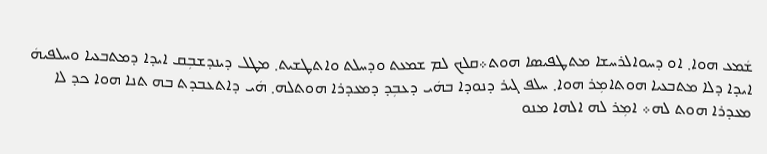ܫܿܡܥ ܗܘܐ܂ ܐܘ ܕܚܘܐܠܪܚܫܐ ܡܬܛܦܝܣܐ ܗܘܬ܀ܩܠܟ ܠܡ ܫܡܥܬ ܘܕܚܠܬ ܘܐܬܛܫܝܬ܂ ܡܛܠ ܕܝܢܕܫܒܼܩ ܐܝܕܐ ܕܡܬܒܥܝܐ ܘܚܠܦܝܗܿ ܐܝܕܐ ܕܠܐ ܡܬܒܥܝܐ ܗܘܬܐܡܼܪ ܗܘܐ܂ ܚܠܦ ܓܝܪ ܕܢܘܕܐ ܒܗܿܝ ܕܥܒܼܕ ܕܡܥܕܪܐ ܗܘܬܠܗ܂ ܗܿܝ ܕܐܬܥܒܕܬ ܒܗ ܬܢܐ ܗܘܐ ܟܕ ܠܐ ܡܥܕܪܐ ܗܘܬ ܠܗ܀ ܐܡܼܪ ܠܗ ܐܠܗܐ ܡܢܘ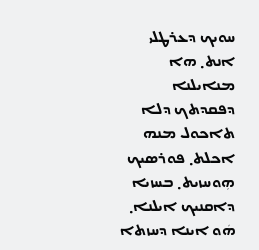ܚܘܝܟ ܕܥܪܛܠܝ ܐܢܬ܂ ܗܐ ܡܢܐܝܠܢܐ ܕܦܩܕܬܟ ܕܠܐ ܬܐܟܘܠ ܡܢܗ ܐܟܠܬ܂ ܦܘܪܣܝܟ ܗܼܘܚܙܝܬ܂ ܒܚܙܝܐ ܕܐܩܢܝܟ ܐܝܠܢܐ܂ ܗܿܘ ܐܝܢܐ ܕܚܙܬܐ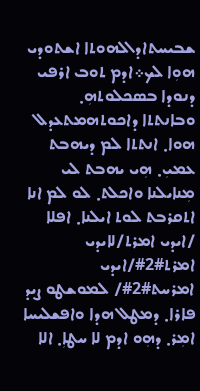ܫܒܝܚܬܐܕܐܠܗܘܬܐ ܐܫܬܘܕܝ ܗܘܼܐ ܠܟ܀ܐܕܡ ܬܘܒ ܐܪܦܝ ܕܢܘܕܐ ܒܣܟܠܘܬܗܼ܂ ܘܒܐܢܬܬܐ ܕܐܟܘܬܗܡܬܥܕܠ ܗܘܐ܂ ܐܢܬܬܐ ܠܡ ܕܝܗܒܬ ܥܡܝܼ܂ ܗܼܝ ܝܗܒܬ ܠܝ ܡܼܢܐܝܠܢܐ ܘܐܟܠܬ܂ ܠܘ ܠܡ ܐܢܐ ܐܬܩܪܒܬ ܠܘܬ ܐܝܠܢܐ܂ ܐܦܠܐ /ܐܝܕܝ ܐܡܪܬ/ܠܐܝܕܝ ܐܡܪܬ#2#/ܐܝܕܝ ܐܡܪܚܬ#2#/ ܠܡܘܫܛܘ ܨܝܕ ܦܐܪܐ܂ ܕܡܛܠ ܗܕܐ ܘܐܦܫܠܝܚܐ ܐܡܼܪ܂ ܕܗܼܘ ܐܕܡ ܠܐ ܚܛܐܼ܂ ܐܠܐ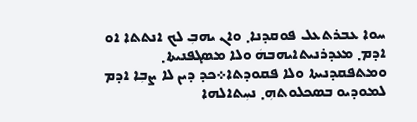ܚܘܐ ܥܒܪܬܥܠ ܦܘܩܕܢܐ܂ ܘܐܢ ܝܗܒܼ ܠܟ ܐܢܬܬܐ ܐܘ ܐܕܡ܂ ܡܥܕܪܢܝܬܐܝܗܒܗܿ ܘܠܐ ܡܣܓܦܢܝܬܐ܂ ܘܡܬܦܩܕܢܝܬܐ ܘܠܐ ܦܩܘܕܬܐ܀ܟܕ ܕܝܢ ܠܐ ܨܒܼܐ ܐܕܡ ܠܡܘܕܝܘ ܒܣܟܠܘܬܗܼ܂ ܢܚܼܬܐܠܗܐ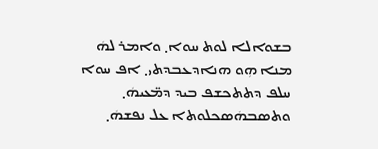ܒܫܘܐܠܐ ܠܘܬ ܚܘܐ܂ ܘܐܡܪ ܠܗܿ ܡܢܐ ܗܼܘ ܗܢܐܕܥܒܕܬܝ܂ ܐܦ ܚܘܐ ܚܠܦ ܕܬܬܟܫܦ ܒܝܕ ܕܡ̈ܥܝܗܿ܂ ܘܬܣܒܗܿܣܟܠܘܬܐ ܥܠ ܢܦܫܗܿ܂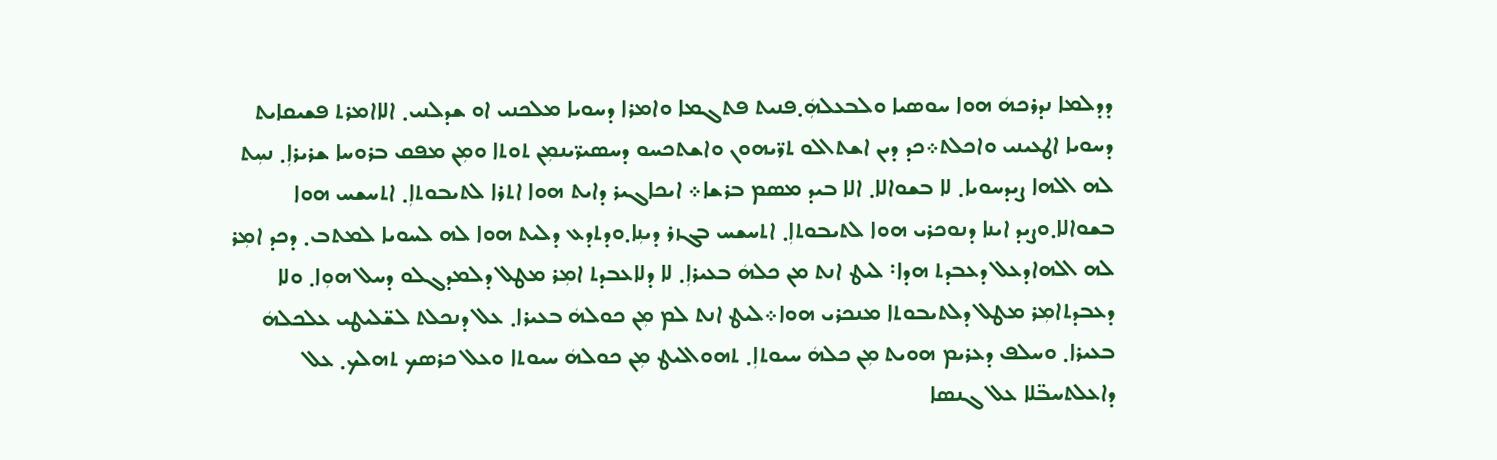ܕܕܠܡܐ ܢܕܪܟܗܿ ܗܘܐ ܚܘܣܝܐ ܘܠܒܥܠܗܼܿ܂ܦܢܝܬ ܦܬܓܡܐ ܘܐܡܪܐ ܕܚܘܝܐ ܡܠܟܢܝ ܐܘ ܫܕܠܢܝ܂ ܐܠܐܐܡܪܬ ܦܫܝܩܐܝܬ ܕܚܘܝܐ ܐܛܥܝܢܝ ܘܐܟܠܬ܀ܟܕ ܕܝܢ ܐܫܬܐܠܘ ܬܪ̈ܝܗܘܢ ܘܐܫܬܟܚܘ ܕܚܣܝܪ̈ܝܢܡܼܢ ܬܘܬܐ ܘܡܼܢ ܡܦܩ ܒܪܘܚܐ ܫܪܝܪܐܼ܂ ܢܚܼܬ ܠܗ ܐܠܗܐ ܨܝܕܚܘܝܐ܂ ܠܐ ܒܫܘܐܠܐ܂ ܐܠܐ ܒܝܕ ܡܣܡ ܒܪܫܐ܀ ܐܝܟܐܓܝܪ ܕܐܝܬ ܗܘܐ ܐܬܪܐ ܠܬܝܒܘܬܐܼ܂ ܐܬܚܫܚ ܗܘܐ ܒܫܘܐܠܐ܂ܘܨܝܕ ܐܝܢܐ ܕܢܘܟܪܝ ܗܘܐ ܠܬܝܒܘܬܐܼ܂ ܐܬܚܫܚ ܒܓܙܪ ܕܝܢܼܐ܂ܘܕܬܕܥ ܕܠܝܬ ܗܘܐ ܠܗ ܠܚܘܝܐ ܠܡܬܒ܂ ܕܟܕ ܐܡܼܪ ܠܗ ܐܠܗܐܕܥܠ ܕܥܒܕܬ ܗܕܐ܃ ܠܝܛ ܐܢܬ ܡܢ ܟܠܗܿ ܒܥܝܪܐܼ܂ ܠܐ ܕܠܐܥܒܕܬ ܐܡܼܪ ܡܛܠ ܕܠܡܕܓܠܘ ܕܚܠ ܗܘܼܐ܂ ܘܠܐ ܕܥܒܕܬܐܡܼܪ ܡܛܠ ܕܠܬܝܒܘܬܐ ܡܢܟܪܝ ܗܘܐ܀ܠܝܛ ܐܢܬ ܠܡ ܡܼܢ ܟܘܠܗܿ ܒܥܝܪܐ܂ ܥܠ ܕܢܟܠܬ ܠܫ̈ܠܝܛܝ ܥܠܟܠܗܿ ܒܥܝܪܐ܂ ܘܚܠܦ ܕܥܪܝܡ ܗܘܝܬ ܡܼܢ ܟܠܗܿ ܚܝܘܬܐܼ܂ ܬܗܘܐܠܝܛ ܡܼܢ ܟܘܠܗܿ ܚܝܘܬܐ ܘܥܠ ܟܪܣܟ ܬܗܠܟ܂ ܥܠ ܕܐܥܠܬܚܒ̈ܠܐ ܥܠ ܓܢܣܐ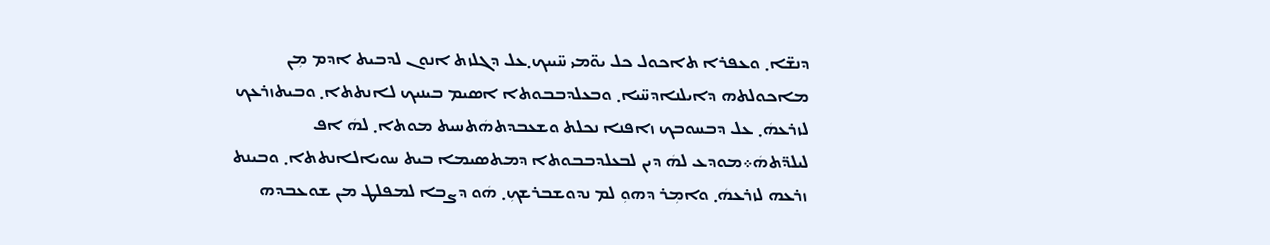ܕܢܫ̈ܐ܂ ܘܥܦܪܐ ܬܐܟܘܠ ܟܠ ܝܘ̈ܡܝ ܚ̈ܝܝܟ܂ܥܠ ܕܓܠܙܬ ܐܢܘܢ ܠܕܒܝܬ ܐܕܡ ܡܼܢ ܡܐܟܘܠܬܗ ܕܐܝܠܢܐܕܚ̈ܝܐ܂ ܘܒܥܠܕܒܒܘܬܐ ܐܣܝܡ ܒܝܢܝܟ ܠܐܢܬܬܐ܂ ܘܒܝܬܙܪܥܟ ܠܙܪܥܗܿ܂ ܥܠ ܕܒܚܘܒܟ ܙܐܦܢܐ ܢܟܠܬ ܘܫܥܒܕܬܗܿܬܚܝܬ ܡܘܬܐ܂ ܠܗܿ ܐܦ ܠܝܠܕ̈ܬܗܿ܀ܡܘܕܥ ܠܗܿ ܕܝܢ ܠܒܥܠܕܒܒܘܬܐ ܕܡܬܣܝܡܐ ܒܝܬ ܚܘܝܐܠܐܢܬܬܐ܂ ܘܒܝܢܬ ܙܪܥܗ ܠܙܪܥܗܿ܂ ܘܐܡܼܪ ܕܗܘܼ ܠܡ ܢܕܘܫܒܪܫܟܼ܂ ܗܿܘ ܕܨܒܐ ܠܡܦܠܛ ܡܢ ܫܘܥܒܕܗ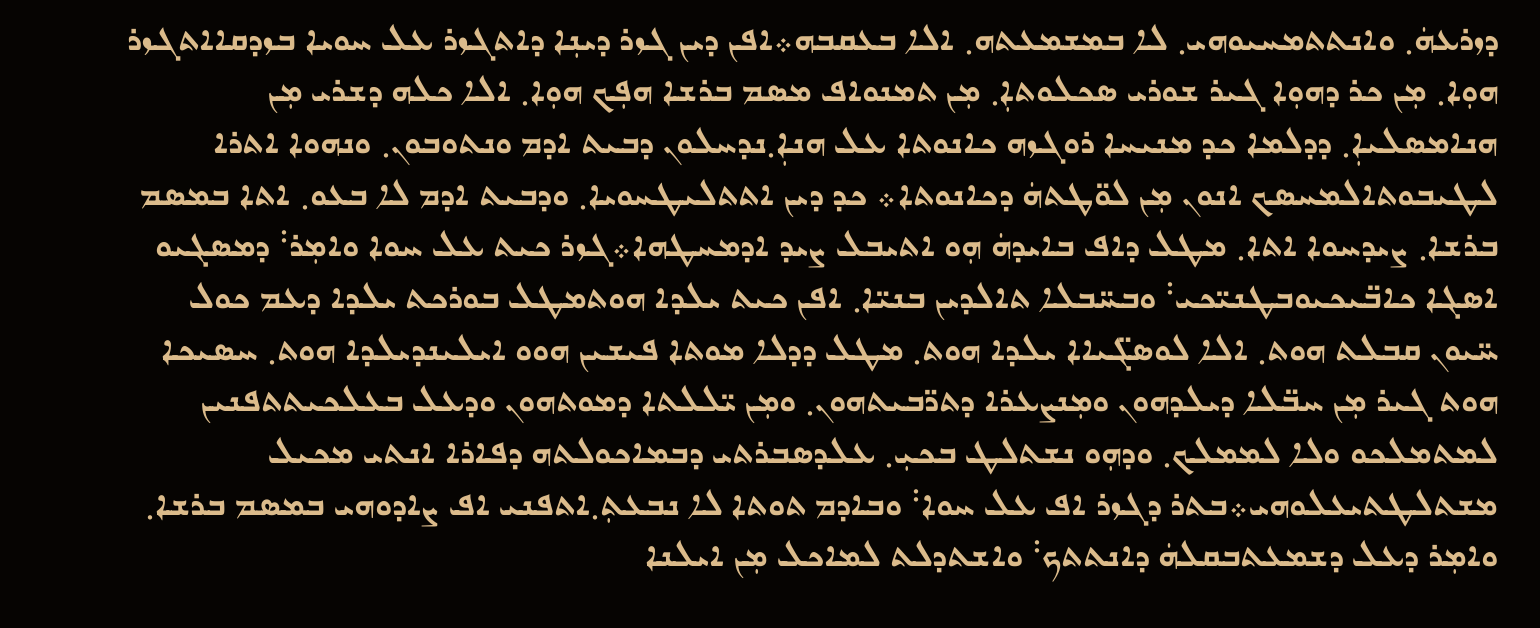ܕܙܪܥܗܿ܂ ܘܐܢܬܬܡܚܝܘܗܝ܂ ܠܐ ܒܡܫܡܥܬܗ܂ ܐܠܐ ܒܥܩܒܗ܀ܐܦܢ ܕܝܢ ܓܙܪ ܕܝܢܼܐ ܕܐܬܓܙܪ ܥܠ ܚܘܝܐ ܒܙܕܩܐܐܬܓܙܪ ܗܘܼܐ܂ ܡܼܢ ܟܪ ܕܗܘܼܐ ܓܝܪ ܫܘܪܝ ܣܟܠܘܬܐܼ܂ ܡܼܢ ܬܡܢܘܐܦ ܡܣܡ ܒܪܫܐ ܗܦܼܟ ܗܘܼܐ܂ ܐܠܐ ܟܠܗ ܕܫܪܝ ܡܼܢ ܗܢܐܡܣܠܝܐܼ܂ ܕܕܠܡܐ ܟܕ ܡܢܝܚܐ ܪܘܓܙܗ ܟܐܢܘܬܐ ܥܠ ܗܢܐܼ܂ܢܕܚܠܘܢ ܕܒܝܬ ܐܕܡ ܘܢܬܘܒܘܢ܂ ܘܢܗܘܐ ܐܬܪܐ ܠܛܝܒܘܬܐܠܡܚܣܟ ܐܢܘܢ ܡܼܢ ܠܘ̈ܛܬܗܿ ܕܟܐܢܘܬܐ܀ ܟܕ ܕܝܢ ܐܬܬܠܝܛܚܘܝܐ܂ ܘܕܒܝܬ ܐܕܡ ܠܐ ܒܥܘ܂ ܐܬܐ ܒܡܣܡ ܒܪܫܐ܂ ܨܝܕܚܘܐ ܐܬܐ܂ ܡܛܠ ܕܐܦ ܒܐܝܕܗܿ ܗܼܘ ܐܬܝܒܠ ܨܝܕ ܐܕܡܚܛܗܐ܀ܓܙܪ ܟܝܬ ܥܠ ܚܘܐ ܘܐܡܼܪ܃ ܕܡܣܓܝܘ ܐܣܓܐ ܟܐܒ̈ܝܟܝܘܒܛܢܝ̈ܟܝ܃ ܘܒܚ̈ܒܠܐ ܬܐܠܕܝܢ ܒܢܝ̈ܐ܂ ܐܦܢ ܟܝܬ ܝܠܕܐ ܗܘܬܡܛܠ ܒܘܪܟܬ ܝܠܕܐ ܕܥܡ ܟܘܠ ܚ̈ܝܘܢ ܩܒܠܬ ܗܘܬ܂ ܐܠܐ ܠܘܣܓ̈ܝܐܐ ܝܠܕܐ ܗܘܬ܂ ܡܛܠ ܕܕܠܐ ܡܘܬܐ ܦܝܫܝܢ ܗܘܘ ܐܝܠܝܢܕܝܠܕܐ ܗܘܬ܂ ܚܣܝܟܐ ܗܘܬ ܓܝܪ ܡܼܢ ܚܒ̈ܠܐ ܕܝܠܕܗܘܢ ܘܡܼܢܨܥܪܐ ܕܬܪ̈ܒܝܬܗܘܢ܂ ܘܡܼܢ ܝ̈ܠܠܬܐ ܕܡܘܬܗܘܢ ܘܕܥܠ ܒܥܠܟܝܬܬܦܢܝܢ ܠܡܬܡܠܟܘ ܘܠܐ ܠܡܡܠܟ܂ ܘܕܗܼܘ ܢܫܬܠܛ ܒܟܝܼ܂ ܥܠܕܣܒܪܬܝ ܕܒܡܐܟܘܠܬܗ ܕܦܐܪܐ ܐܢܬܝ ܡܟܝܠ ܡܫܬܠܛܬܝܥܠܘܗܝ܀ܒܬܪ ܕܓܙܪ ܐܦ ܥܠ ܚܘܐ܃ ܘܒܐܕܡ ܬܘܬܐ ܠܐ ܢܒܥܬܼ܂ܐܬܦܢܝ ܐܦ ܨܐܕܘܗܝ ܒܡܣܡ ܒܪܫܐ܂ ܘܐܡܼܪ ܕܥܠ ܕܫܡܥܬܒܩܠܗܿ ܕܐܢܬܬܟ܃ ܘܐܫܬܕܠܬ ܠܡܐܟܠ ܡܼܢ ܐܝܠܢܐ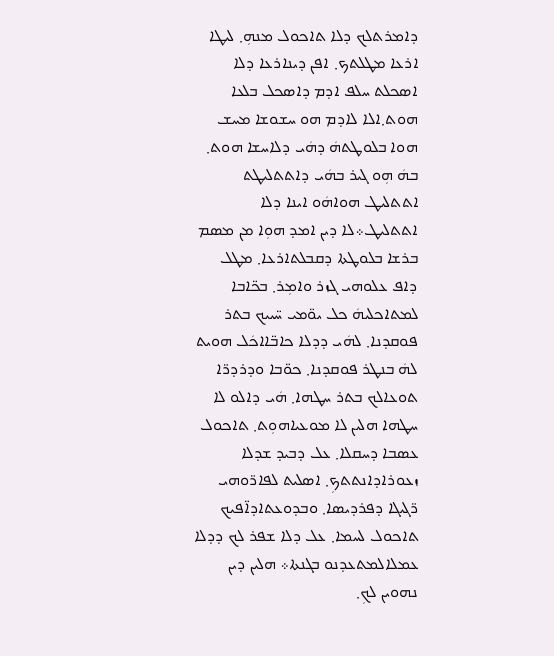ܕܐܡܪܬܠܟ ܕܠܐ ܬܐܟܘܠ ܡܢܗܼ܂ ܠܝܛܐ ܐܪܥܐ ܡܛܠܬܟ܂ ܐܦܢ ܕܝܢܐܪܥܐ ܕܠܐ ܐܣܟܠܬ ܚܠܦ ܐܕܡ ܕܐܣܟܠ ܒܠܥܐ ܗܘܬ܂ܐܠܐ ܠܐܕܡ ܗܘ ܚܫܘܫܐ ܡܚܫ ܗܘܐ ܒܠܘܛܬܗܿ ܕܗܿܝ ܕܠܐܚܫܐ ܗܘܬ܂ ܒܗܿ ܗܼܘ ܓܝܪ ܒܗܿܝ ܕܐܬܬܠܝܛܬ ܐܬܬܠܝܛ ܗܘܐܗܿܘ ܐܝܢܐ ܕܠܐ ܐܬܬܠܝܛ܀ܠܐ ܕܝܢ ܐܡܕ ܗܘܼܐ ܡܢ ܡܣܡ ܒܪܫܐ ܒܠܘܛܬܐ ܕܩܒܠܬܐܪܥܐ܂ ܡܛܠ ܕܐܦ ܥܠܘܗܝ ܓܙܪ ܘܐܡܼܪ܂ ܒܟ̈ܐܒܐ ܠܡܬܐܟܠܝܗܿ ܟܠ ܝܘ̈ܡܝ ܚ̈ܝܝܟ ܒܬܪ ܦܘܩܕܢܐ܂ ܠܗܿܝ ܕܕܠܐ ܟܐܒ̈ܐܐܟܿܠ ܗܘܝܬ ܠܗܿ ܒܢܛܪ ܦܘܩܕܢܐ܂ ܟܘ̈ܒܐ ܘܕܪܕܪ̈ܐ ܬܘܥܐܠܟ ܒܬܪ ܚܛܗܐ܂ ܗܿܝ ܕܐܠܘ ܠܐ ܚܛܗܐ ܗܠܝܢ ܠܐ ܡܘܥܝܐܗܘܼܬ܂ ܬܐܟܘܠ ܥܣܒܐ ܕܚܩܠܐ܂ ܥܠ ܕܒܝܕ ܫܕܠܐ ܙܥܘܪܐܕܐܢܬܬܟܼ܂ ܐܣܠܝܬ ܠܦܐܪ̈ܘܗܝ ܪ̈ܓܝܓܐ ܕܦܪܕܝܣܐ܂ ܘܒܕܘܥܬܐܕܐ̈ܦܝܟ ܬܐܟܘܠ ܠܚܡܐ܂ ܥܠ ܕܠܐ ܫܦܪ ܠܟ ܕܕܠܐ ܥܡܠܐܠܡܬܥܕܢܘ ܒܓܢܬܐ܀ ܗܠܝܢ ܕܝܢ ܢܗܘܝܢ ܠܟܼ܂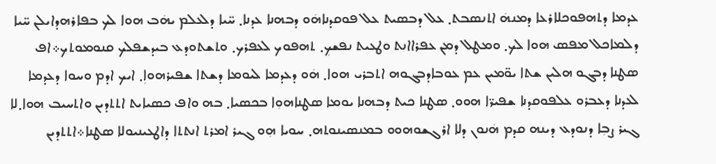ܥܕܡܐ ܕܬܗܦܘܟܠܐܪܥܐ ܕܡܢܗܿ ܐܬܢܣܒܬ܂ ܥܠ ܕܒܣܝܬ ܥܠ ܦܘܩܕܢܐܗܿܘ ܕܒܗܢܐ ܥܕܢܐ܂ ܚ̈ܝܐ ܕܠܥܠܡ ܝܗܿܒ ܗܘܐ ܠܟ ܒܦܐܪܗܕܐܝܠܢ ܚ̈ܝܐ ܕܠܡܐܟܠ ܡܦܣ ܗܘܐ ܠܟ܂ ܘܡܛܠ ܕܡܢ ܥܦܪܐܐܢܬ ܘܛܥܝܬ ܢܦܫܟܼ܂ ܬܗܦܘܟ ܠܥܦܪܟ܂ ܘܬܫܬܘܕܥ ܒܝܕܫܦܠܟ ܩܢܘܡܘܬܟ܀ܐܦ ܣܛܢܐ ܕܒܓܘ ܗܠܝܢ ܫܬܐ ܝܘ̈ܡܝܢ ܥܡ ܥܘܒܐܕܒܓܘܗ ܐܬܒܪܝ ܗܘܐ܂ ܗܿܘ ܕܥܕܡܐ ܠܝܘܡܐ ܕܫܬܐ ܫܦܝܪܗܘܐܼ܂ ܐܝܟ ܐܕܡ ܘܚܘܐ ܕܥܕܡܐ ܠܥܕܢܐ ܕܥܒܪܘ ܥܠܦܘܩܕܢܐ ܫܦܝܪ̈ܐ ܗܘܘ܂ ܣܛܢܐ ܟܝܬ ܕܒܗܢܐ ܝܘܡܐ ܣܛܢܐܗܘܼܐ ܒܟܣܝܐ܂ ܒܗ ܘܐܦ ܟܣܝܐܝܬ ܐܬܬܕܝܢ ܘܐܬܚܝܒ ܗܘܐ܂ܠܐ ܓܝܪ ܨܒܼܐ ܕܢܘܕܥ ܕܝܢܗ ܩܕܡ ܗܿܢܘܢ ܕܠܐ ܐܪܓܫܘܗܘܘ ܒܡܢܣܝܢܘܬܗ܂ ܚܘܝܐ ܗܼܘ ܓܝܪ ܐܡܪܬ ܐܢܬܬܐ ܕܐܛܥܝܢܝܘܠܐ ܣܛܢܐ܀ܐܬܬܕܝܢ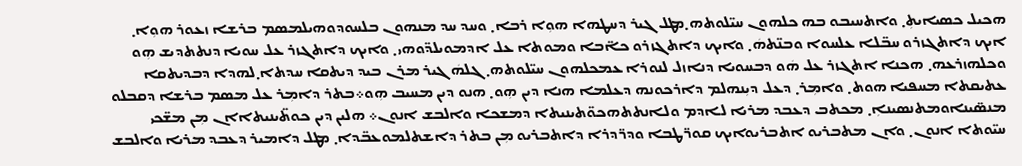ܗܟܝܠ ܟܣܝܐܝܬܼ܂ ܘܐܬܚܝܒܘ ܒܗ ܟܠܗܘܢ ܚܝ̈ܠܘܬܗ܂ܡܛܠ ܓܝܪ ܕܚܛܗܐ ܗܘܼܐ ܪܒܐ܂ ܘܚܕ ܚܕ ܡܢܗܘܢ ܒܠܚܘܕܘܗܝܠܡܣܡ ܒܪܫܐ ܙܥܘܪ ܗܘܼܐ܂ ܐܝܟ ܕܐܬܓܙܪܘ ܚܒ̈ܠܐ ܥܠܚܘܐ ܘܒܢ̈ܬܗܿ܂ ܘܐܝܟ ܕܐܬܓܙܪܘ ܟܐ̈ܒܐ ܘܡܘܬܐ ܥܠ ܐܕܡܘܝܠܕ̈ܘܗܝ܂ ܘܐܝܟ ܕܐܬܓܙܪ ܥܠ ܚܘܝܐ ܕܢܬܬܕܝܫ ܗܼܘ ܘܟܠܗܙܪܥܗ܂ ܗܟܢܐ ܐܬܓܙܪ ܥܠ ܗܿܘ ܕܒܚܘܝܐ ܕܢܐܙܠ ܠܢܘܪܐ ܥܡܟܠܗܘܢ ܚܝ̈ܠܘܬܗ܂ ܓܠܗܿ ܓܝܪ ܡܪܢ ܒܝܕ ܕܝܬܩܐ ܚܕܬܐ܂ܠܗܕܐ ܕܒܕܝܬܩܐ ܥܬܝܩܬܐ ܡܚܦܝܐ ܗܘܬ܂ ܘܐܡܼܪ܂ ܕܥܠ ܕܝܼܢܗܠܡ ܕܐܪܟܘܢܗ ܕܥܠܡܐ ܗܢܐ ܕܝܢ ܗܼܘ܂ ܗܢܘ ܕܝܢ ܡܚܝܒ ܗܼܘ܀ܒܬܪ ܕܐܡܼܪ ܥܠ ܡܣܡ ܒܪܫܐ ܕܩܒܠܘ ܡܢܣ̈ܝܢܐܘܡܬܢܣܝܢܐܼ܂ ܡܟܬܒ ܕܥܒܕ ܡܪܝܐ ܠܐܕܡ ܘܠܐܢܬܬܗܟܘ̈ܬܝܢܝܬܐ ܕܡܫܟܐ ܘܐܠܒܫ ܐܢܘܢ܀ ܗܠܝܢ ܕܝܢ ܟܘܬ̈ܝܢܝܬܐܐܢ ܡܼܢ ܡܫ̈ܟܝ ܚܝ̈ܘܬܐ ܐܢܘܢ܂ ܘܐܢ ܡܬܒܪܝܘ ܐܬܒܪܝܘܐܝܟ ܩܘܪ̈ܛܒܐ ܘܕܪ̈ܕܪܐ ܕܐܬܒܪܝܘ ܡܼܢ ܒܬܪ ܕܐܫܬܠܡܘܥܒ̈ܕܐ܂ ܡܛܠ ܕܐܡܝܪ ܕܥܒܕ ܡܪܝܐ ܘܐܠܒܫ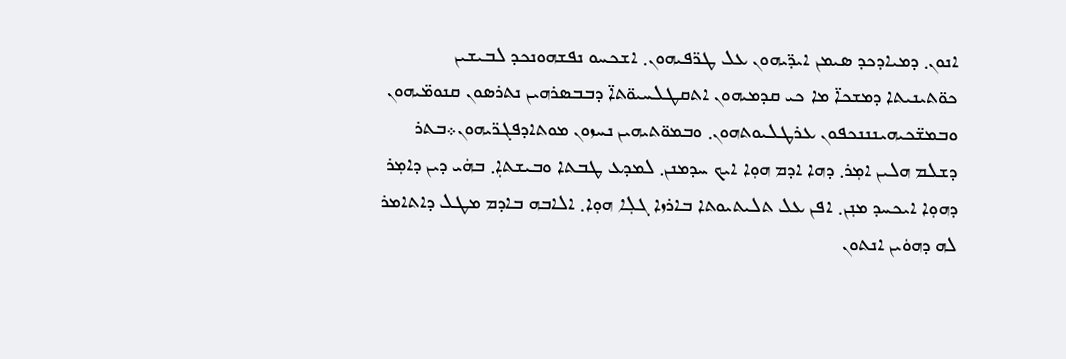ܐܢܘܢ܂ ܕܡܝܐܕܟܕ ܣܝܡܢ ܐܝܕ̈ܝܗܘܢ ܥܠ ܛܪ̈ܦܝܗܘܢ܂ ܐܫܟܚܘ ܢܦܫܗܘܢܟܕ ܠܒܝܫܝܢ ܟܘ̈ܬܝܢܝܬܐ ܕܡܫܟܐ̈ ܡܐ ܟܝ ܩܕܡܝܗܘܢ ܐܬܩܛܠܚܝܘ̈ܬܐ̈ ܕܒܒܣܪܗܝܢ ܢܬܪܣܘܢ ܩܢܘܡ̈ܝܗܘܢ ܘܒܡܫ̈ܟܝܗܝܢܢܢܟܦܘܢ ܥܪܛܠܝܘܬܗܘܢ܂ ܘܒܡܘ̈ܬܝܗܝܢ ܢܚܙܘܢ ܡܘܬܐܕܦܓܪ̈ܝܗܘܢ܀ܒܬܪ ܕܫܠܡ ܗܠܝܢ ܐܡܼܪ܂ ܕܗܐ ܐܕܡ ܗܘܼܐ ܐܝܟ ܚܕܡܢܢ܂ ܠܡܕܥ ܛܒܬܐ ܘܒܝܫܬܐܼ܂ ܒܗܿܝ ܕܝܢ ܕܐܡܼܪ ܕܗܘܼܐ ܐܝܟܚܕ ܡܢܼܢ܂ ܐܦܢ ܥܠ ܬܠܝܬܝܘܬܐ ܒܐܪܙܐ ܓܠܼܐ ܗܘܼܐ܂ ܐܠܐܒܗ ܒܐܕܡ ܡܛܠ ܕܐܬܐܡܪ ܠܗ ܕܗܘܿܝܢ ܐܢܬܘܢ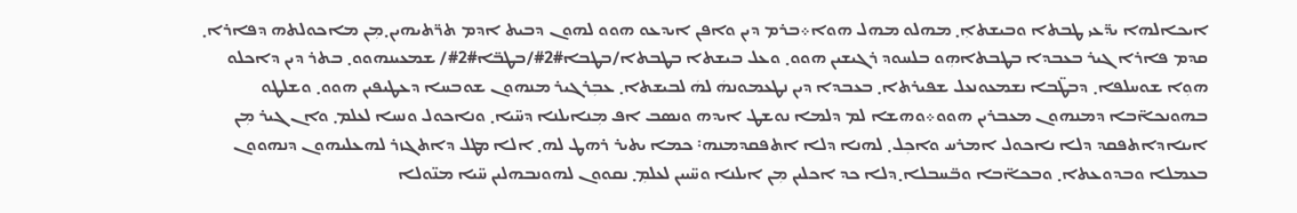ܐܝܟܐܠܗܐ ܝܕ̈ܥܝ ܛܒܬܐ ܘܒܝܫܬܐܼ܂ ܡܗܠܘ ܡܗܠ ܗܘܐ܀ܒܪܡ ܕܝܢ ܘܐܦܢ ܐܝܕܥܘ ܗܘܘ ܠܗܘܢ ܕܒܝܬ ܐܕܡ ܬܪ̈ܬܝܗܝܢ܂ܡܼܢ ܡܐܟܘܠܬܗ ܕܦܐܪܐ܂ ܩܕܡ ܦܐܪܐ ܓܝܪ ܒܥܒܕܐ ܒܛܒܬܐܗܼܘ ܒܠܚܘܕ ܪܓܝܫܝܢ ܗܘܘ܂ ܘܥܠ ܒܝܫܬܐ ܒܛܒܬܐ/ܒܛܒܐ#2#/ܒܛܒ̈ܐ#2#/ ܫܡܥܝܢܗܘܘ܂ ܒܬܪ ܕܝܢ ܕܐܟܠܘ ܗܘܼܐ ܫܘܚܠܦܐ܂ ܕܒܛ̈ܒܐ ܢܫܡܥܘܢܥܠ ܫܦܝܪܬܐ܂ ܒܥܒܕܐ ܕܝܢ ܢܛܥܡܘܢܗܿ ܠܗܿ ܠܒܝܫܬܐ܂ ܥܒܼܪܓܝܪ ܡܢܗܘܢ ܫܘܒܚܐ ܕܥܛܝܦܝܢ ܗܘܘ܂ ܘܫܠܛܘ ܒܗܘܢܟܐ̈ܒܐ ܕܡܢܗܘܢ ܡܥܒܪܝܢ ܗܘܘ܀ܘܗܫܐ ܠܡ ܕܠܡܐ ܢܘܫܛ ܐܝܕܗ ܘܢܣܒ ܐܦ ܡܼܢܐܝܠܢܐ ܕܚ̈ܝܐ܂ ܘܢܐܟܘܠ ܘܢܚܐ ܠܥܠܡ܂ ܘܐܢ ܓܝܪ ܡܼܢ ܐܝܢܐܕܐܬܦܩܕ ܕܠܐ ܢܐܟܘܠ ܐܡܪܚ ܘܐܟܼܠ܂ ܠܗܢܐ ܕܠܐ ܐܬܦܩܕܡܢܗ܃ ܟܡܐ ܝܬܝܪ ܪܗܛ ܠܗ܂ ܐܠܐ ܡܛܠ ܕܐܬܓܙܪ ܠܗܥܠܝܗܘܢ ܕܢܗܘܘܢ ܒܥܡܠܐ ܘܒܕܘܥܬܐ܂ ܘܒܟܐ̈ܒܐ ܘܒ̈ܚܒܠܐ܂ܕܠܐ ܟܕ ܐܟܠܝܢ ܡܼܢ ܐܝܠܢܐ ܘܚ̈ܝܝܢ ܠܥܠܡܼ܂ ܢܩܘܘܢ ܠܗܘܢܒܗܠܝܢ ܚ̈ܝܐ ܡܢ̈ܘܠܐ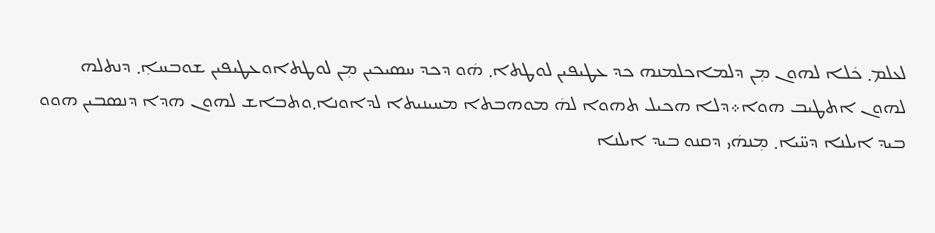ܠܥܠܡ܂ ܟܿܠܐ ܠܗܘܢ ܡܼܢ ܕܠܡܐܟܠܡܢܗ ܟܕ ܥܛܝܦܝܢ ܠܘܛܬܐ܂ ܗܿܘ ܕܟܕ ܚܣܝܟܝܢ ܡܼܢ ܠܘܛܬܐܘܥܛܝܦܝܢ ܫܘܒܚܐܼ܂ ܕܢܬܠܗ ܠܗܘܢ ܐܬܛܝܒ ܗܘܐ܀ܕܠܐ ܗܟܝܠ ܬܗܘܐ ܠܗܿ ܡܘܗܒܬܐ ܡܚܝܢܝܬܐ ܠܕܐܘܢܐ܂ܘܬܒܐܫ ܠܗܘܢ ܗܕܐ ܕܢܣܒܝܢ ܗܘܘ ܒܝܕ ܐܝܠܢܐ ܕܚ̈ܝܐ܂ ܡܼܢܗܿܝ ܕܩܢܘ ܒܝܕ ܐܝܠܢܐ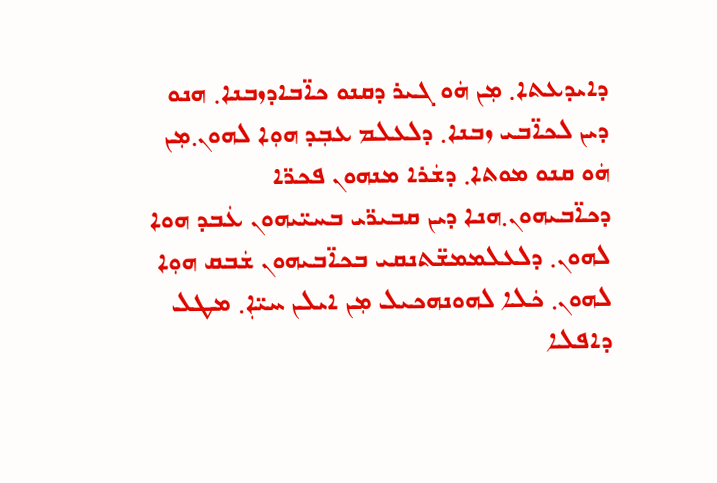ܕܐܝܕܥܬܐ܂ ܡܼܢ ܗܿܘ ܓܝܪ ܕܩܢܘ ܟܐ̈ܒܐܕܙܒܢܐ܂ ܗܢܘ ܕܝܢ ܠܟܐ̈ܒܝ ܙܒܢܐ܂ ܕܠܥܠܡ ܥܒܼܕ ܗܘܼܐ ܠܗܘܢ܂ܡܼܢ ܗܿܘ ܩܢܘ ܡܘܬܐ܂ ܕܫܿܪܐ ܡܢܗܘܢ ܦܟܪ̈ܐ ܕܟܐ̈ܒܝܗܘܢ܂ܗܢܐ ܕܝܢ ܩܒܝܪ̈ܝ ܒܚܝ̈ܝܗܘܢ ܥܿܒܕ ܗܘܐ ܠܗܘܢ܂ ܕܠܥܠܡܡܫ̈ܬܢܩܝ ܒܟܐ̈ܒܝܗܘܢ ܫܿܒܩ ܗܘܼܐ ܠܗܘܢ܂ ܟܿܠܐ ܠܗܘܢܗܟܝܠ ܡܼܢ ܐܝܠܢ ܚܝ̈ܐܼ܂ ܡܛܠ ܕܐܦܠܐ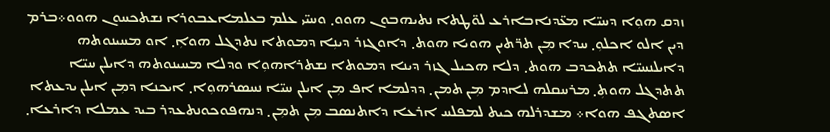ܙܕܩ ܗܘܼܐ ܕܚܝ̈ܐ ܡܥ̈ܕܢܐܒܐܪܥ ܠܘ̈ܛܬܐ ܢܬܝܗܒܘܢ ܗܘܘ܂ ܘܚܝ̈ܝ ܥܠܡ ܒܥܠܡܐܥܒܘܪܐ ܢܫܬܟܚܘܢ ܗܘܘ܀ܒܪܡ ܕܝܢ ܐܠܘ ܐܟܠܘܼ܂ ܚܕܐ ܡܼܢ ܬܪ̈ܬܝܢ ܗܘܝܐ ܗܘܬ܂ ܕܐܘܓܙܪ ܕܝܢܼܐ ܕܡܘܬܐ ܢܬܕܓܠ ܗܘܐܼ܂ ܐܘ ܡܚܝܢܘܬܗ ܕܐܝܠܢܚܝ̈ܐ ܬܬܟܕܒ ܗܘܬ܂ ܕܠܐ ܗܟܝܠ ܓܙܪ ܕܝܢܐ ܕܡܘܬܐ ܢܫܬܪܐܗܘܼܐ ܘܕܠܐ ܡܚܝܢܘܬܗ ܕܐܝܠܢ ܚܝ̈ܐ ܬܬܕܓܠ ܗܘܬܼ܂ ܡܪܚܩܠܗ ܠܐܕܡ ܡܼܢ ܬܡܢ܂ ܕܕܠܡܐ ܐܦ ܡܼܢ ܐܝܠܢ ܚܝ̈ܐ ܢܚܣܪܗܘܼܐ܂ ܐܝܟܢܐ ܕܡܼܢ ܐܝܠܢ ܝܕܥܬܐ ܐܣܬܓܦ ܗܘܐ܀ ܡܫܕܪܠܗ ܟܝܬ ܠܡܦܠܚ ܐܪܥܐ ܕܐܬܢܣܒ ܡܼܢ ܬܡܼܢ܂ ܕܢܗܦܘܟܘܢܬܥܕܪ ܒܝܕ ܥܡܠܐ ܕܐܪܥܐ܂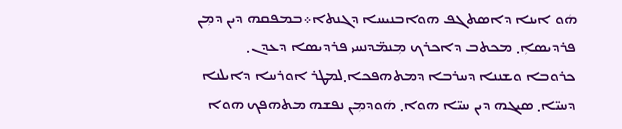ܗܿܘ ܐܝܢܐ ܕܐܣܬܓܦ ܗܘܐܒܢܝܚܐ ܕܓܢܬܐ܀ܒܡܦܩܗ ܕܝܢ ܕܡܼܢ ܦܪܕܝܣܐܼ܂ ܡܟܬܒ ܕܐܟܪܟ ܡܼܢܡ̈ܕܢܚܝ ܦܪܕܝܣܐ ܕܥܕܢ܂ ܟܪܘܒܐ ܘܫܢܢܐ ܕܚܪܒܐ ܕܡܬܗܦܟܐ܂ܠܡܛܪ ܐܘܪܚܐ ܕܐܝܠܢܐ ܕܚܝ̈ܐ܂ ܣܝܓܗ ܕܝܢ ܚܝ̈ܐ ܗܘܐ܂ ܗܿܘܕܡܼܢ ܢܦܫܗ ܡܬܗܦܟ ܗܘܐ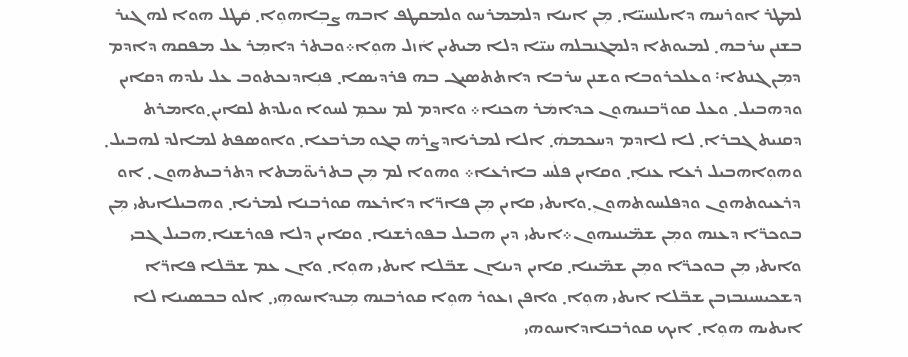ܠܡܛܪ ܐܘܪܚܗ ܕܐܝܠܢܚܝ̈ܐ܂ ܡܼܢ ܐܝܢܐ ܕܠܡܡܪܚܘ ܘܠܡܩܛܦ ܐܒܗ ܨܒܼܐܗܘܼܐ܂ ܩܿܛܠ ܗܘܐ ܠܗ ܓܝܪ ܒܫܢܢ ܚܪܒܗ܂ ܠܡܝܘܬܐ ܕܠܡܓܢܒܠܗ ܚܝ̈ܐ ܕܠܐ ܡܝܬܝܢ ܐܿܙܠ ܗܘܼܐ܀ܘܒܬܪ ܕܐܡܼܪ ܥܠ ܡܦܩܗ ܕܐܕܡ ܕܡܼܢ ܓܢܬܐ܃ ܘܥܠܟܪܘܒܐ ܘܫܢܢ ܚܪܒܐ ܕܐܬܬܣܝܓ ܒܗ ܦܪܕܝܣܐ܂ ܦܢܼܐܕܢܟܬܘܒ ܥܠ ܝܠܕܗ ܕܩܐܝܢ ܘܕܗܒܝܠ܂ ܘܥܠ ܩܘܪ̈ܒܢܝܗܘܢ ܟܕܐܡܿܪ ܗܟܢܐ܀ ܘܐܕܡ ܠܡ ܚܟܡܼ ܠܚܘܐ ܘܝܠܕܬ ܠܩܐܝܢ܂ܘܐܡܪܬ ܕܩܢܝܬ ܓܒܪܐ܂ ܠܐ ܠܐܕܡ ܕܚܟܡܗܿ܂ ܐܠܐ ܠܡܪܝܐܕܨܪܗ ܒܓܘ ܡܪܒܥܐ܂ ܘܐܘܣܦܬ ܠܡܐܠܕ ܠܗܒܝܠ܂ ܘܗܘܼܐܗܒܝܠ ܪܥܐ ܥܢܐܼ܂ ܘܩܐܝܢ ܦܠܿܚ ܒܐܪܥܐ܀ ܘܗܘܐ ܠܡ ܡܼܢ ܒܬܪܝܘ̈ܡܬܐ ܕܬܪܒܝܬܗܘܢ܂ ܐܘ ܕܪܥܝܘܬܗܘܢ ܘܕܦܠܚܘܬܗܘܢܼ܂ܘܐܝܬܝ ܩܐܝܢ ܡܼܢ ܦܐܪ̈ܐ ܕܐܪܥܗ ܩܘܪܒܢܐ ܠܡܪܝܐ܂ ܘܗܒܝܠܐܝܬܝ ܡܼܢ ܒܘܟܪ̈ܐ ܕܥܢܗ ܘܡܼܢ ܫܡ̈ܝܢܝܗܘܢ܀ܐܝܬܝ ܕܝܢ ܗܒܝܠ ܒܦܘܪܫܢܐ܂ ܘܩܐܝܢ ܕܠܐ ܦܘܪܫܢܐ܂ܗܒܝܠ ܓܒܝ ܘܐܝܬܝ ܡܼܢ ܒܘܟܪ̈ܐ ܘܡܼܢ ܫܡ̈ܝܢܐ܂ ܩܐܝܢ ܕܝܢܐܢ ܫܒ̈ܠܐ ܐܝܬܝ ܗܘܼܐ܂ ܘܐܢ ܥܡ ܫܒ̈ܠܐ ܦܐܪ̈ܐ ܕܫܟܝܚܝܢܒܙܒܢ ܫܒ̈ܠܐ ܐܝܬܝ ܗܘܼܐ܂ ܘܐܦܢ ܙܥܘܪ ܗܘܼܐ ܩܘܪܒܢܗ ܡܼܢܕܐܚܘܗܼܝ܂ ܐܠܘ ܒܒܣܝܢܐ ܠܐ ܐܝܬܝܗ ܗܘܼܐ܂ ܐܝܟ ܩܘܪܒܢܐܕܐܚܘܗܝ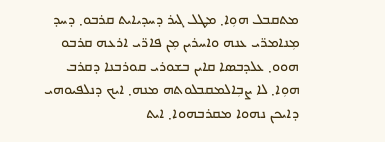ܡܬܩܒܠ ܗܘܼܐ܂ ܡܛܠ ܓܝܪ ܕܚܕܝܐܝܬ ܩܪܒܘ܂ ܕܚܕ ܡܼܢܐܡܪ̈ܝ ܥܢܗ ܘܐܚܪܝܢ ܡܼܢ ܦܐܪ̈ܝ ܐܪܥܗ ܩܪܒܘ ܗܘܘ܂ ܥܠܕܒܣܐ ܩܐܝܢ ܒܫܘܪܝ ܩܘܪܒܢܐ ܕܩܪܒ ܗܘܼܐ܂ ܠܐ ܨܒܼܐܠܡܩܒܠܘܬܗ ܡܢܗ܂ ܐܝܟ ܕܢܠܦܝܘܗܝ ܕܐܝܟܢ ܢܗܘܐ ܡܩܪܒܗܘܐ܂ ܐܝܬ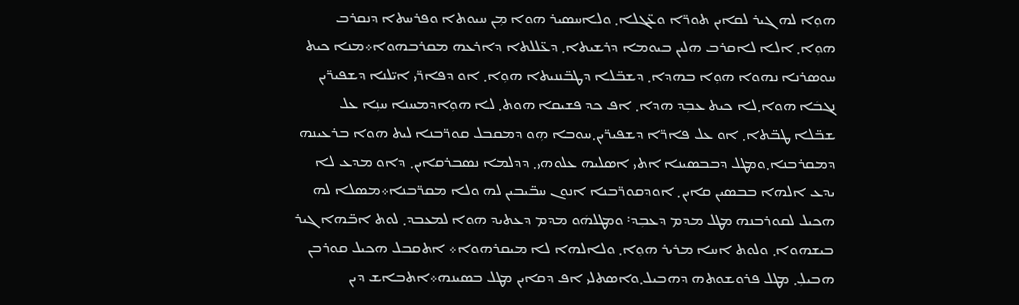ܗܘܼܐ ܠܗ ܓܝܪ ܠܩܐܝܢ ܬܘܪ̈ܐ ܘܥ̈ܓܠܐ܂ ܘܠܐܚܣܝܪ ܗܘܐ ܡܼܢ ܚܝܘܬܐ ܘܦܪܚܬܐ ܕܢܩܪܒ ܗܘܼܐ܂ ܐܠܐ ܠܐܩܪܒ ܗܠܝܢ ܒܝܘܡܐ ܕܪܫܝܬܐ܂ ܕܥ̈ܠܠܬܐ ܕܐܪܥܗ ܡܩܪܒܗܘܐ܀ܡܢܐ ܟܝܬ ܚܘܣܪܢܐ ܢܗܘܐ ܗܘܼܐ ܒܗܕܐ܂ ܕܫܒ̈ܠܐ ܕܛܒ̈ܢܢܝܬܐ ܗܘܼܐ܂ ܐܘ ܕܦܐܪ̈ܝ ܐܝ̈ܠܢܐ ܕܫܦܝܪ̈ܝܢ ܢܓܒܿܐ ܗܘܐ܂ܠܐ ܟܝܬ ܥܒܼܕ ܗܕܐ܂ ܐܦ ܟܕ ܦܫܝܩܐ ܗܘܬ܂ ܠܐ ܗܘܼܐܕܡܚܢܐ ܚܢܼܐ ܥܠ ܫܒ̈ܠܐ ܛܒ̈ܬܐ܂ ܐܘ ܥܠ ܦܐܪ̈ܐ ܕܫܦܝܪ̈ܝܢ܂ܚܘܒܐ ܗܼܘ ܕܡܩܒܠ ܩܘܪ̈ܒܢܐ ܠܝܬ ܗܘܐ ܒܪܥܝܢܗ ܕܡܩܪܒܢܐ܂ܘܡܛܠ ܕܒܒܣܝܢܐ ܐܬܝ ܐܣܠܝܗ ܥܠܘܗܝ܂ ܕܕܠܡܐ ܢܣܒܪܩܐܝܢ܂ ܕܐܘ ܡܕܥ ܠܐ ܝܕܥ ܐܠܗܐ ܒܒܣܝܢ ܩܐܝܢ܂ ܐܘܕܩܘܪ̈ܒܢܐ ܐܢܘܢ ܚܒ̈ܝܒܝܢ ܠܗ ܘܠܐ ܡܩܪ̈ܒܢܐ܀ܡܣܠܐ ܠܗ ܗܟܝܠ ܠܩܘܪܒܢܗ ܡܛܠ ܡܕܡ ܕܥܒܼܕ܃ ܘܡܛܠܗܿܘ ܡܕܡ ܕܥܬܝܕ ܗܘܐ ܠܡܥܒܕ܂ ܠܘܬ ܐܒ̈ܗܐ ܓܝܪ ܒܝܫܗܘܐ܂ ܘܠܘܬ ܐܚܐ ܡܪܝܪ ܗܘܼܐ܂ ܘܠܐܠܗܐ ܠܐ ܡܝܩܪܗܘܐ܀ ܐܬܩܒܠ ܗܟܝܠ ܩܘܪܒܢ ܗܒܝܠܼ܂ ܡܛܠ ܦܪܘܫܘܬܗ ܕܗܒܝܠ܂ܘܐܣܬܠܝ ܐܦ ܕܩܐܝܢ ܡܛܠ ܒܣܝܢܗ܀ܐܬܒܐܫ ܕܝܢ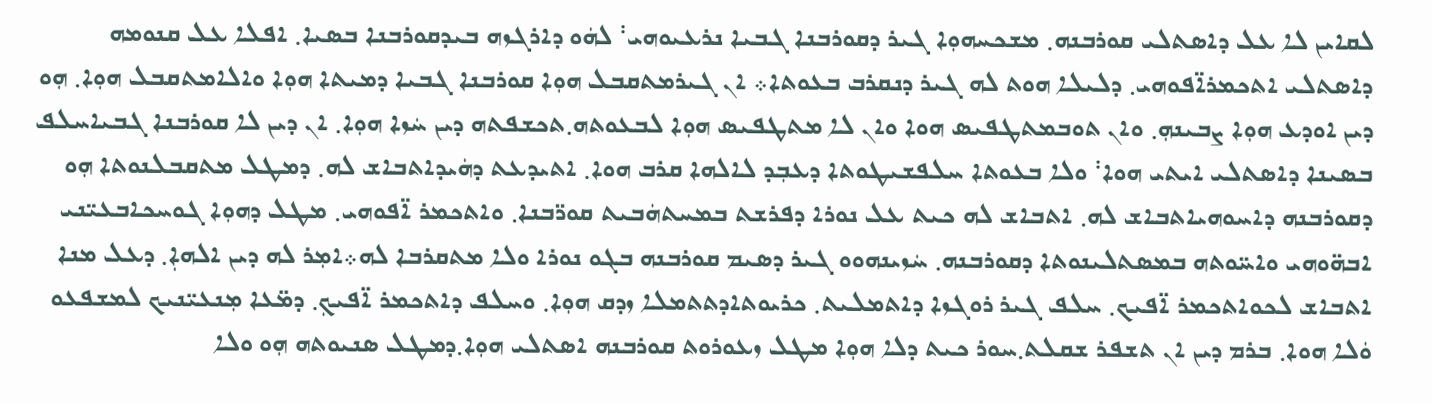ܠܩܐܝܢ ܠܐ ܥܠ ܕܐܣܬܠܝ ܩܘܪܒܢܗ܂ ܡܫܟܚܗܘܼܐ ܓܝܪ ܕܩܘܪܒܢܐ ܓܒܝܐ ܢܪܥܝܘܗܝ܃ ܠܗܿܘ ܕܐܪܓܙܗ ܒܝܕܩܘܪܒܢܐ ܒܣܝܐ܂ ܐܦܠܐ ܥܠ ܩܢܘܡܗ ܕܐܣܬܠܝ ܐܬܟܡܪܐ̈ܦܘܗܝ܂ ܕܠܝܠܐ ܗܘܬ ܠܗ ܓܝܪ ܕܢܩܪܒ ܒܥܘܬܐ܀ ܐܢ ܓܝܪܡܬܩܒܠ ܗܘܼܐ ܩܘܪܒܢܐ ܓܒܝܐ ܕܡܝܬܐ ܗܘܼܐ ܘܐܠܐܡܬܩܒܠ ܗܘܼܐ܂ ܗܼܘ ܕܝܢ ܐܘܕܥ ܗܘܼܐ ܨܒܝܢܗܼ܂ ܘܐܢ ܬܘܒܡܬܛܦܝܣ ܗܘܐ ܘܐܢ ܠܐ ܡܬܛܦܝܣ ܗܘܼܐ ܠܒܥܘܬܗ܂ܬܟܫܦܬܗ ܕܝܢ ܚܿܙܐ ܗܘܼܐ܂ ܐܢ ܕܝܢ ܠܐ ܩܘܪܒܢܐ ܓܒܝܐܚܠܦ ܒܣܝܢܐ ܕܐܣܬܠܝ ܐܝܬܝ ܗܘܐ܃ ܘܠܐ ܒܥܘܬܐ ܚܠܦܫܝܛܘܬܐ ܕܥܒܼܕ ܠܐܠܗܐ ܩܪܒ ܗܘܐ܂ ܐܬܝܕܥܬ ܕܗܿܝܕܐܬܒܐܫ ܠܗ܂ ܕܡܛܠ ܡܬܩܒܠܢܘܬܐ ܗܼܘ ܕܩܘܪܒܢܗ ܕܐܚܘܗܝܐܬܒܐܫ ܠܗ܂ ܐܬܒܐܫ ܠܗ ܟܝܬ ܥܠ ܢܘܪܐ ܕܦܪܫܬ ܒܡܚܬܗܿܒܝܬ ܩܘܪ̈ܒܢܐ܂ ܘܐܬܟܡܪ ܐ̈ܦܘܗܝ܂ ܡܛܠ ܕܗܘܼܐ ܓܘܚܟܐܒܥܝ̈ܢܝ ܐܒܗ̈ܘܗܝ ܘܐܚ̈ܘܬܗ ܒܡܣܬܠܝܢܘܬܐ ܕܩܘܪܒܢܗ܂ ܚܿܙܝܢܗܘܘ ܓܝܪ ܕܣܝܡ ܩܘܪܒܢܗ ܒܓܘ ܢܘܪܐ ܘܠܐ ܡܬܩܪܒܐ ܠܗ܀ܐܡܼܪ ܠܗ ܕܝܢ ܐܠܗܐܼ܂ ܕܥܠ ܡܢܐ ܐܬܒܐܫ ܠܟܘܐܬܟܡܪ ܐ̈ܦܝܟ܂ ܚܠܦ ܓܝܪ ܪܘܓܙܐ ܕܐܬܡܠܝܬ܂ ܟܪܝܘܬܐܕܬܬܡܠܐ ܙܕܩ ܗܘܼܐ܂ ܘܚܠܦ ܕܐܬܟܡܪ ܐ̈ܦܝܟܼ܂ ܕܡ̈ܥܐ ܡܼܢܥܝ̈ܢܝܟ ܠܡܫܦܥܘ ܘܿܠܐ ܗܘܐ܂ ܒܪܡ ܕܝܢ ܐܢ ܬܫܦܪ ܫܩܠܬ܂ܚܘܪ ܟܝܬ ܕܠܐ ܗܘܼܐ ܡܛܠ ܙܥܘܪܘܬ ܩܘܪܒܢܗ ܐܣܬܠܝ ܗܘܼܐ܂ܕܡܛܠ ܣܢܝܘܬܗ ܗܼܘ ܘܠܐ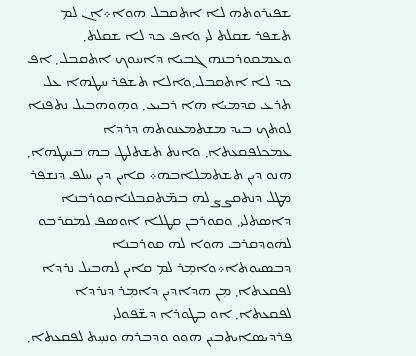ܫܦܝܪܘܬܗ ܠܐ ܐܬܩܒܠ ܗܘܐ܀ܐܢ ܠܡ ܬܫܦܪ ܫܩܠܬ ܠܝ ܘܐܦ ܟܕ ܠܐ ܫܩܠܬ܂ ܘܥܡܩܘܪܒܢܗ ܓܒܝܐ ܕܐܚܘܟ ܐܬܩܒܠ܂ ܐܦ ܟܕ ܠܐ ܐܬܩܒܠ܂ܘܐܠܐ ܬܫܦܪ ܚܛܗܐ ܥܠ ܬܪܥ ܩܕܡܝܐ ܗܐ ܪܒܝܥ܂ ܘܗܼܘܗܒܝܠ ܢܬܦܢܐ ܠܘܬܟ ܒܝܕ ܡܫܬܡܥܢܘܬܗ ܕܪܕܐ ܥܡܟܠܦܩܥܬܐ܂ ܘܐܢܬ ܬܫܬܠܛ ܒܗ ܒܚܛܗܐ܂ ܗܢܘ ܕܝܢ ܬܫܬܡܠܐܒܗ܀ ܩܐܝܢ ܕܝܢ ܚܠܦ ܕܢܫܦܪ ܡܛܠ ܕܢܬܩܨܨ ܠܗ ܒܡ̈ܬܩܒܠܢܐܩܘܪܒܢܐ ܕܐܣܬܠܝ܂ ܘܩܘܪܒܢ ܩܛܠܐ ܐܘܣܦ ܠܡܩܪܒܘ ܠܗܿܘܕܩܪܒ ܗܘܐ ܠܗ ܩܘܪܒܢܐ ܕܒܣܝܘܬܐ܀ܘܐܡܼܪ ܠܡ ܩܐܝܢ ܠܗܒܝܠ ܢܪܕܐ ܠܦܩܥܬܐ܂ ܡܼܢ ܗܕܐܕܝܢ ܕܐܡܼܪ ܕܢܪܕܐ ܠܦܩܥܬܐ܂ ܐܘ ܒܛܘܪܐ ܕܫ̈ܦܘܠܝ ܦܪܕܝܣܐܝܬܒܝܢ ܗܘܘ ܘܕܒܪܗ ܘܢܚܼܬ ܠܦܩܥܬܐ܂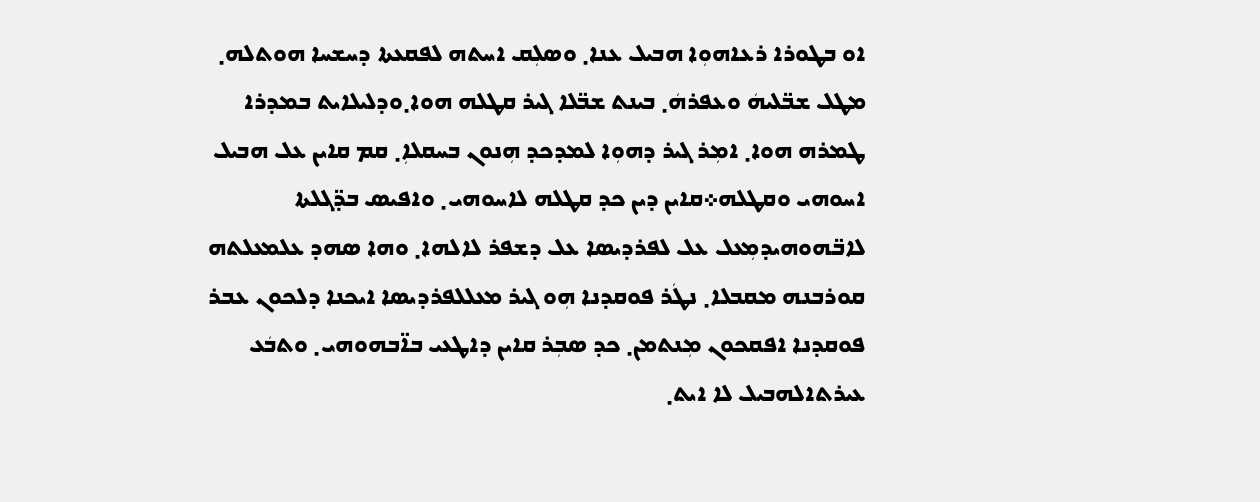ܐܘ ܒܛܘܪܐ ܪܥܐܗܘܼܐ ܗܒܝܠ ܥܢܐ܂ ܘܣܠܼܩ ܐܚܬܗ ܠܦܩܥܬܐ ܕܚܫܚܐ ܗܘܬܠܗ܂ ܡܛܠ ܫܒ̈ܠܝܗܿ ܘܥܦܪܗܿ܂ ܒܝܢܬ ܫܒ̈ܠܐ ܓܝܪ ܩܛܠܗ ܗܘܐ܂ܘܕܠܝܠܐܝܬ ܒܡܕܪܐ ܛܡܪܗ ܗܘܐ܂ ܐܡܼܪ ܓܝܪ ܕܗܘܼܐ ܠܡܕܟܕ ܗܼܢܘܢ ܒܚܩܠܐܼ܂ ܩܡ ܩܐܝܢ ܥܠ ܗܒܝܠ ܐܚܘܗܝ ܘܩܛܠܗ܀ܩܐܝܢ ܕܝܢ ܟܕ ܩܛܠܗ ܠܐܚܘܗܝ܂ ܘܐܦܝܣ ܒܕ̈ܓܠܬܐ ܠܐܒ̈ܗܘܗܝܕܡܼܥܠ ܥܠ ܠܦܪܕܝܣܐ ܥܠ ܕܫܦܪ ܠܐܠܗܐ܂ ܘܗܐ ܣܗܕ ܥܠܡܥܠܬܗ ܩܘܪܒܢܗ ܡܩܒܠܐ܂ ܢܛܿܪ ܦܘܩܕܢܐ ܗܼܘ ܓܝܪ ܡܥܠܠܦܪܕܝܣܐ ܐܝܟܢܐ ܕܠܟܘܢ ܥܒܪ ܦܘܩܕܢܐ ܐܦܩܟܘܢ ܡܼܢܬܡܢ܂ ܟܕ ܣܒܼܪ ܩܐܝܢ ܕܐܛܥܝ ܒܐ̈ܒܗܘܗܝ܂ ܘܬܒܿܥ ܥܝܪܬܐܠܗܒܝܠ ܠܐ ܐܝܬ܂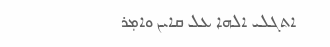ܐܬܓܠܝ ܐܠܗܐ ܥܠ ܩܐܝܢ ܘܐܡܼܪ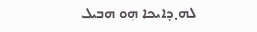ܠܗ܂ܕܐܝܟܐ ܗܼܘ ܗܒܝܠ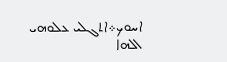ܐܚܘܟ܀ܐܬܓܠܝ ܥܠܘܗܝ ܐܠܗܐ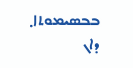ܒܒܣܝܡܘܬܐ܂ ܕܐܢ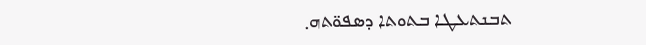ܬܒܢܬܥܛܐ ܒܬܘܬܐ ܕܣܦܘ̈ܬܗ܂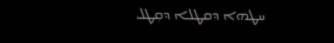ܚܛܗܐ ܕܩܛܠܐ ܕܩܼܛܠ